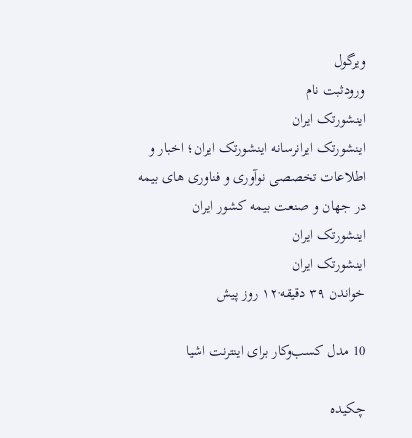ویرگول
ورودثبت نام
اینشورتک ایران
اینشورتک ایرانرسانه اینشورتک ایران؛ اخبار و اطلاعات تخصصی نوآوری و فناوری های بیمه در جهان و صنعت بیمه کشور ایران
اینشورتک ایران
اینشورتک ایران
خواندن ۳۹ دقیقه·۱۲ روز پیش

10 مدل کسب‌وکار برای اینترنت اشیا

چکیده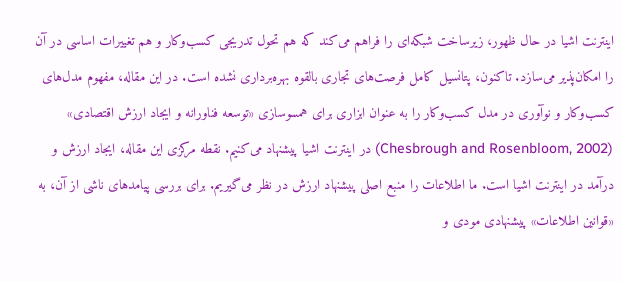اینترنت اشیا در حال ظهور، زیرساخت شبکه‌ای را فراهم می‌کند که هم تحول تدریجی کسب‌وکار و هم تغییرات اساسی در آن را امکان‌پذیر می‌سازد. تاکنون، پتانسیل کامل فرصت‌های تجاری بالقوه بهره‌برداری نشده است. در این مقاله، مفهوم مدل‌های کسب‌وکار و نوآوری در مدل کسب‌وکار را به عنوان ابزاری برای همسوسازی «توسعه فناورانه و ایجاد ارزش اقتصادی» (Chesbrough and Rosenbloom, 2002) در اینترنت اشیا پیشنهاد می‌کنیم. نقطه مرکزی این مقاله، ایجاد ارزش و درآمد در اینترنت اشیا است. ما اطلاعات را منبع اصلی پیشنهاد ارزش در نظر می‌گیریم. برای بررسی پیامدهای ناشی از آن، به «قوانین اطلاعات» پیشنهادی مودی و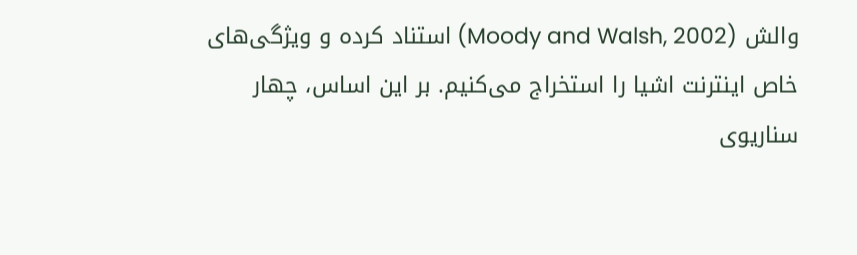والش (Moody and Walsh, 2002) استناد کرده و ویژگی‌های خاص اینترنت اشیا را استخراج می‌کنیم. بر این اساس، چهار سناریوی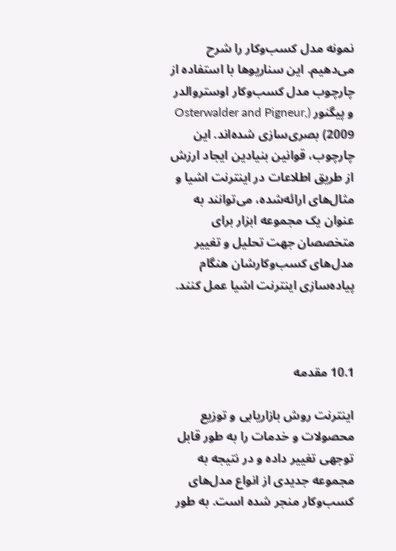نمونه مدل کسب‌وکار را شرح می‌دهیم. این سناریوها با استفاده از چارچوب مدل کسب‌وکار اوستروالدر و پیگنور (Osterwalder and Pigneur, 2009) بصری‌سازی شده‌اند. این چارچوب، قوانین بنیادین ایجاد ارزش از طریق اطلاعات در اینترنت اشیا و مثال‌های ارائه‌شده، می‌توانند به عنوان یک مجموعه ابزار برای متخصصان جهت تحلیل و تغییر مدل‌های کسب‌وکارشان هنگام پیاده‌سازی اینترنت اشیا عمل کنند.



10.1 مقدمه

اینترنت روش بازاریابی و توزیع محصولات و خدمات را به طور قابل توجهی تغییر داده و در نتیجه به مجموعه جدیدی از انواع مدل‌های کسب‌وکار منجر شده است. به طور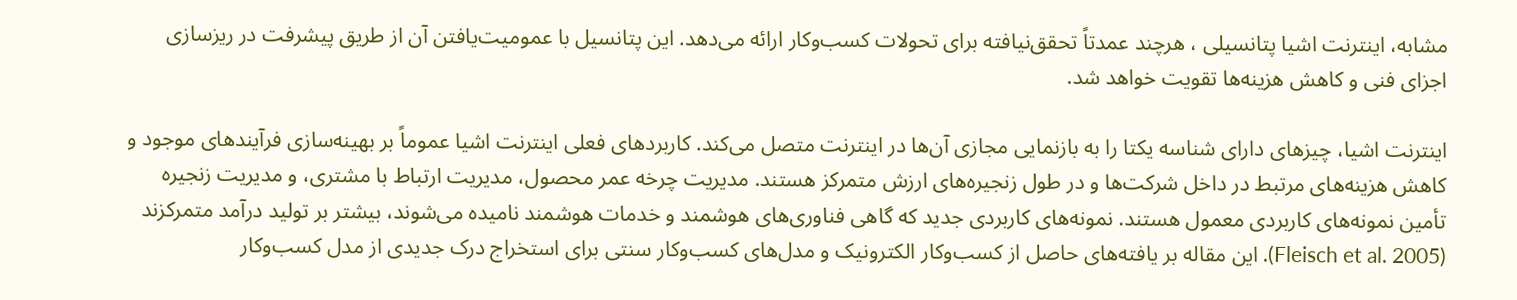مشابه، اینترنت اشیا پتانسیلی ، هرچند عمدتاً تحقق‌نیافته برای تحولات کسب‌وکار ارائه می‌دهد. این پتانسیل با عمومیت‌یافتن آن از طریق پیشرفت در ریزسازی اجزای فنی و کاهش هزینه‌ها تقویت خواهد شد.

اینترنت اشیا، چیزهای دارای شناسه یکتا را به بازنمایی مجازی آن‌ها در اینترنت متصل می‌کند. کاربردهای فعلی اینترنت اشیا عموماً بر بهینه‌سازی فرآیندهای موجود و کاهش هزینه‌های مرتبط در داخل شرکت‌ها و در طول زنجیره‌های ارزش متمرکز هستند. مدیریت چرخه عمر محصول، مدیریت ارتباط با مشتری، و مدیریت زنجیره تأمین نمونه‌های کاربردی معمول هستند. نمونه‌های کاربردی جدید که گاهی فناوری‌های هوشمند و خدمات هوشمند نامیده می‌شوند، بیشتر بر تولید درآمد متمرکزند (Fleisch et al. 2005). این مقاله بر یافته‌های حاصل از کسب‌وکار الکترونیک و مدل‌های کسب‌وکار سنتی برای استخراج درک جدیدی از مدل کسب‌وکار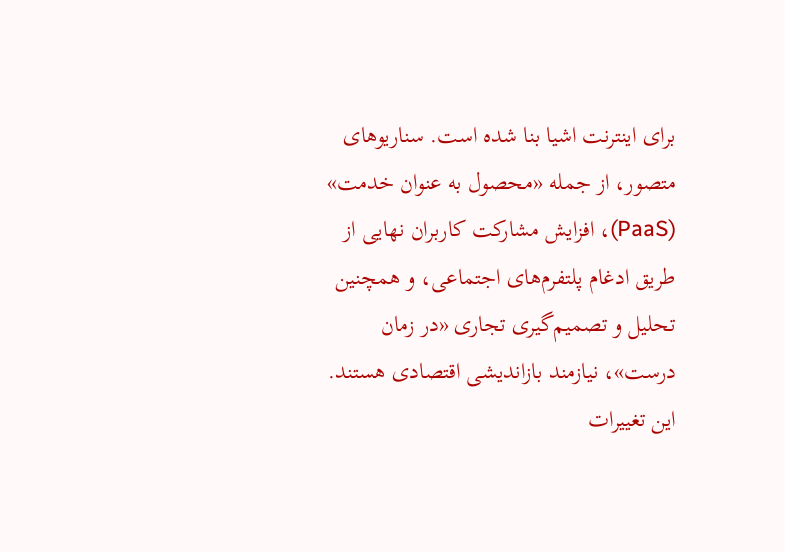برای اینترنت اشیا بنا شده است. سناریوهای متصور، از جمله «محصول به عنوان خدمت» (PaaS)، افزایش مشارکت کاربران نهایی از طریق ادغام پلتفرم‌های اجتماعی، و همچنین تحلیل و تصمیم‌گیری تجاری «در زمان درست»، نیازمند بازاندیشی اقتصادی هستند. این تغییرات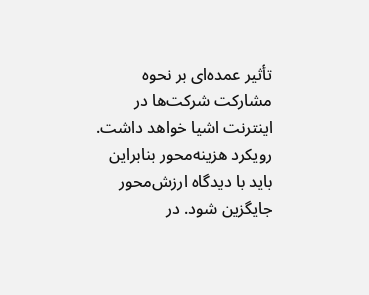تأثیر عمده‌ای بر نحوه مشارکت شرکت‌ها در اینترنت اشیا خواهد داشت. رویکرد هزینه‌محور بنابراین باید با دیدگاه ارزش‌محور جایگزین شود. در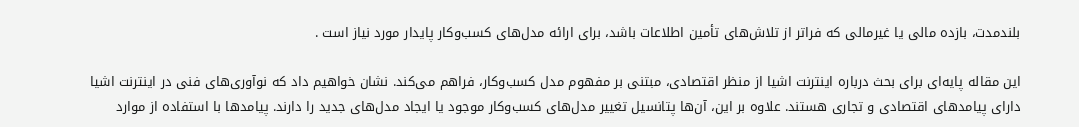بلندمدت، بازده مالی یا غیرمالی که فراتر از تلاش‌های تأمین اطلاعات باشد، برای ارائه مدل‌های کسب‌وکار پایدار مورد نیاز است .

این مقاله پایه‌ای برای بحث درباره اینترنت اشیا از منظر اقتصادی، مبتنی بر مفهوم مدل کسب‌وکار، فراهم می‌کند. نشان خواهیم داد که نوآوری‌های فنی در اینترنت اشیا دارای پیامدهای اقتصادی و تجاری هستند. علاوه بر این، آن‌ها پتانسیل تغییر مدل‌های کسب‌وکار موجود یا ایجاد مدل‌های جدید را دارند. پیامدها با استفاده از موارد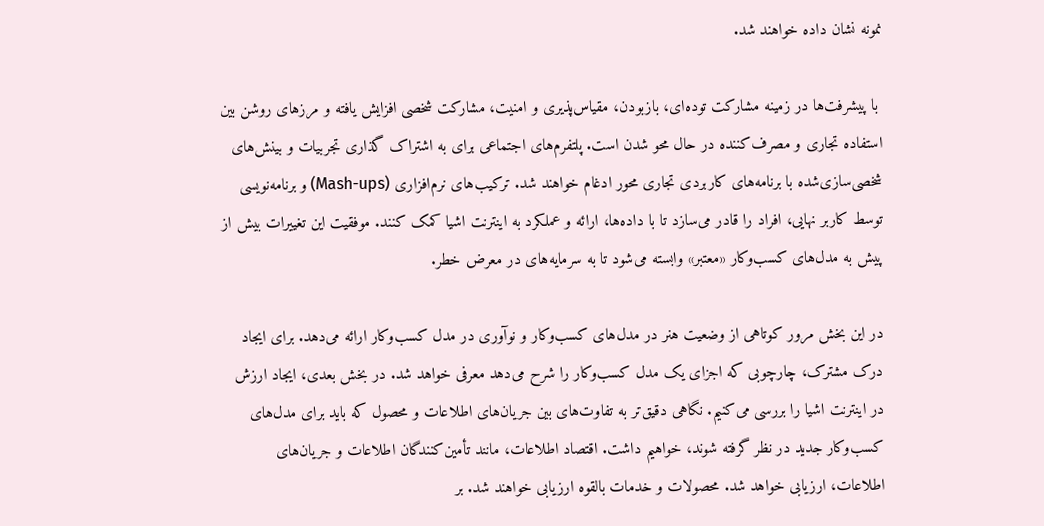نمونه نشان داده خواهند شد.

 با پیشرفت‌ها در زمینه مشارکت توده‌ای، بازبودن، مقیاس‌پذیری و امنیت، مشارکت شخصی افزایش یافته و مرزهای روشن بین استفاده تجاری و مصرف‌کننده در حال محو شدن است. پلتفرم‌های اجتماعی برای به اشتراک گذاری تجربیات و بینش‌های شخصی‌سازی‌شده با برنامه‌های کاربردی تجاری محور ادغام خواهند شد. ترکیب‌های نرم‌افزاری (Mash-ups) و برنامه‌نویسی توسط کاربر نهایی، افراد را قادر می‌سازد تا با داده‌ها، ارائه و عملکرد به اینترنت اشیا کمک کنند. موفقیت این تغییرات بیش از پیش به مدل‌های کسب‌وکار «معتبر» وابسته می‌شود تا به سرمایه‌های در معرض خطر.

در این بخش مرور کوتاهی از وضعیت هنر در مدل‌های کسب‌وکار و نوآوری در مدل کسب‌وکار ارائه می‌دهد. برای ایجاد درک مشترک، چارچوبی که اجزای یک مدل کسب‌وکار را شرح می‌دهد معرفی خواهد شد. در بخش بعدی، ایجاد ارزش در اینترنت اشیا را بررسی می‌کنیم. نگاهی دقیق‌تر به تفاوت‌های بین جریان‌های اطلاعات و محصول که باید برای مدل‌های کسب‌وکار جدید در نظر گرفته شوند، خواهیم داشت. اقتصاد اطلاعات، مانند تأمین‌کنندگان اطلاعات و جریان‌های اطلاعات، ارزیابی خواهد شد. محصولات و خدمات بالقوه ارزیابی خواهند شد. بر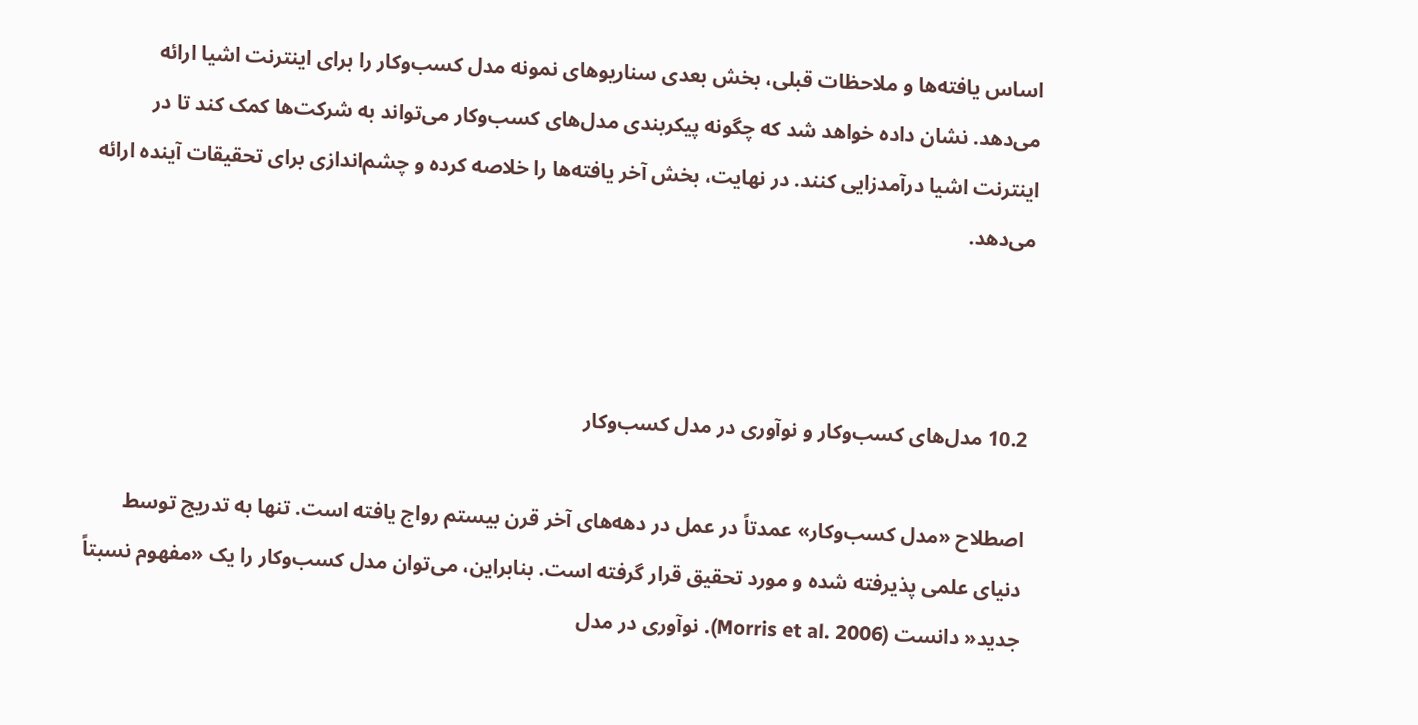اساس یافته‌ها و ملاحظات قبلی، بخش بعدی سناریوهای نمونه مدل کسب‌وکار را برای اینترنت اشیا ارائه می‌دهد. نشان داده خواهد شد که چگونه پیکربندی مدل‌های کسب‌وکار می‌تواند به شرکت‌ها کمک کند تا در اینترنت اشیا درآمدزایی کنند. در نهایت، بخش آخر یافته‌ها را خلاصه کرده و چشم‌اندازی برای تحقیقات آینده ارائه می‌دهد.



10.2 مدل‌های کسب‌وکار و نوآوری در مدل کسب‌وکار

اصطلاح «مدل کسب‌وکار» عمدتاً در عمل در دهه‌های آخر قرن بیستم رواج یافته است. تنها به تدریج توسط دنیای علمی پذیرفته شده و مورد تحقیق قرار گرفته است. بنابراین، می‌توان مدل کسب‌وکار را یک «مفهوم نسبتاً جدید« دانست (Morris et al. 2006). نوآوری در مدل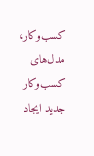کسب‌وکار، مدل‌های کسب‌وکار جدید ایجاد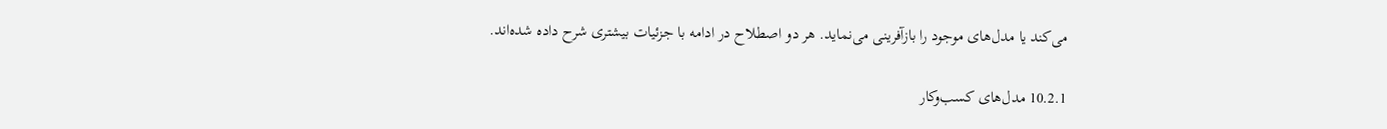می‌کند یا مدل‌های موجود را بازآفرینی می‌نماید. هر دو اصطلاح در ادامه با جزئیات بیشتری شرح داده شده‌اند.

10.2.1 مدل‌های کسب‌وکار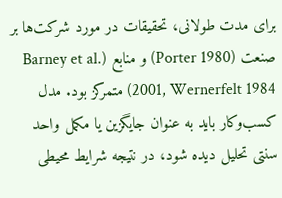برای مدت طولانی، تحقیقات در مورد شرکت‌ها بر صنعت (Porter 1980) و منابع (Barney et al. 2001, Wernerfelt 1984) متمرکز بود. مدل کسب‌وکار باید به عنوان جایگزین یا مکمل واحد سنتی تحلیل دیده شود، در نتیجه شرایط محیطی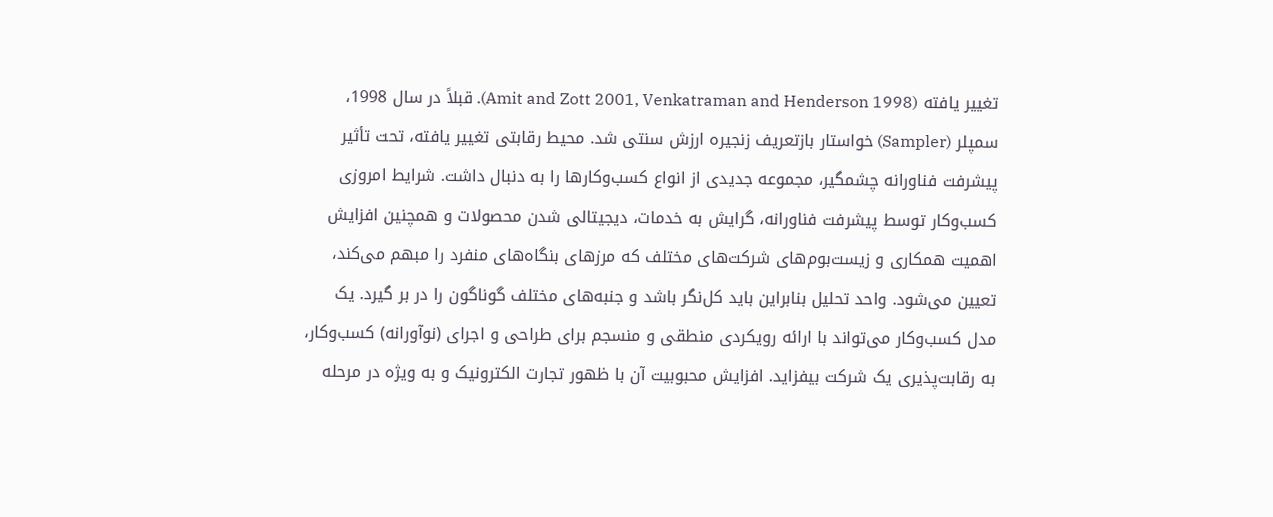تغییر یافته (Amit and Zott 2001, Venkatraman and Henderson 1998). قبلاً در سال 1998، سمپلر (Sampler) خواستار بازتعریف زنجیره ارزش سنتی شد. محیط رقابتی تغییر یافته، تحت تأثیر پیشرفت فناورانه چشمگیر، مجموعه جدیدی از انواع کسب‌وکارها را به دنبال داشت. شرایط امروزی کسب‌وکار توسط پیشرفت فناورانه، گرایش به خدمات، دیجیتالی شدن محصولات و همچنین افزایش اهمیت همکاری و زیست‌بوم‌های شرکت‌های مختلف که مرزهای بنگاه‌های منفرد را مبهم می‌کند، تعیین می‌شود. واحد تحلیل بنابراین باید کل‌نگر باشد و جنبه‌های مختلف گوناگون را در بر گیرد. یک مدل کسب‌وکار می‌تواند با ارائه رویکردی منطقی و منسجم برای طراحی و اجرای (نوآورانه) کسب‌وکار، به رقابت‌پذیری یک شرکت بیفزاید. افزایش محبوبیت آن با ظهور تجارت الکترونیک و به ویژه در مرحله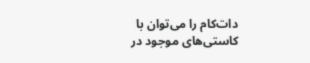دات‌کام را می‌توان با کاستی‌های موجود در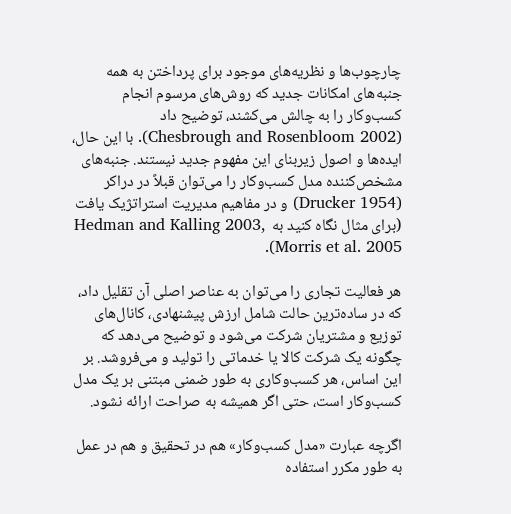چارچوب‌ها و نظریه‌های موجود برای پرداختن به همه جنبه‌های امکانات جدید که روش‌های مرسوم انجام کسب‌وکار را به چالش می‌کشند، توضیح داد (Chesbrough and Rosenbloom 2002). با این حال، ایده‌ها و اصول زیربنای این مفهوم جدید نیستند. جنبه‌های مشخص‌کننده مدل کسب‌وکار را می‌توان قبلاً در دراکر (Drucker 1954) و در مفاهیم مدیریت استراتژیک یافت (برای مثال نگاه کنید به  Hedman and Kalling 2003, Morris et al. 2005).

هر فعالیت تجاری را می‌توان به عناصر اصلی آن تقلیل داد، که در ساده‌ترین حالت شامل ارزش پیشنهادی، کانال‌های توزیع و مشتریان شرکت می‌شود و توضیح می‌دهد که چگونه یک شرکت کالا یا خدماتی را تولید و می‌فروشد. بر این اساس، هر کسب‌وکاری به طور ضمنی مبتنی بر یک مدل کسب‌وکار است، حتی اگر همیشه به صراحت ارائه نشود.

اگرچه عبارت «مدل کسب‌وکار» هم در تحقیق و هم در عمل به طور مکرر استفاده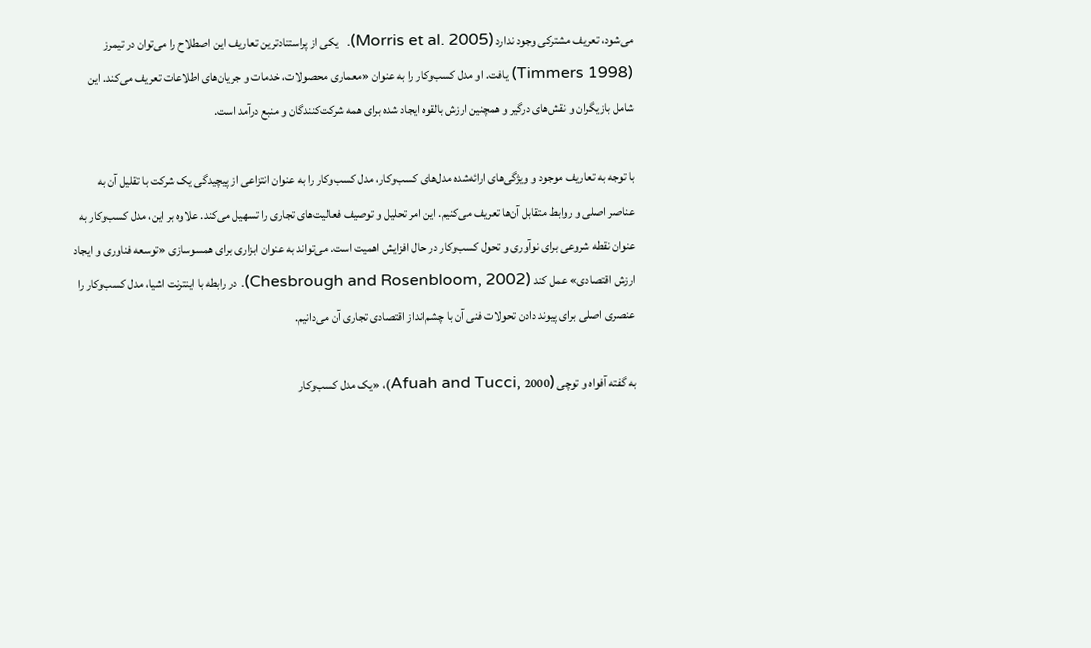می‌شود، تعریف مشترکی وجود ندارد (Morris et al. 2005).  یکی از پراستنادترین تعاریف این اصطلاح را می‌توان در تیمرز (Timmers 1998) یافت. او مدل کسب‌وکار را به عنوان «معماری محصولات، خدمات و جریان‌های اطلاعات تعریف می‌کند. این شامل بازیگران و نقش‌های درگیر و همچنین ارزش بالقوه ایجاد شده برای همه شرکت‌کنندگان و منبع درآمد است.

با توجه به تعاریف موجود و ویژگی‌های ارائه‌شده مدل‌های کسب‌وکار، مدل کسب‌وکار را به عنوان انتزاعی از پیچیدگی یک شرکت با تقلیل آن به عناصر اصلی و روابط متقابل آن‌ها تعریف می‌کنیم. این امر تحلیل و توصیف فعالیت‌های تجاری را تسهیل می‌کند. علاوه بر این، مدل کسب‌وکار به عنوان نقطه شروعی برای نوآوری و تحول کسب‌وکار در حال افزایش اهمیت است. می‌تواند به عنوان ابزاری برای همسوسازی «توسعه فناوری و ایجاد ارزش اقتصادی» عمل کند (Chesbrough and Rosenbloom, 2002). در رابطه با اینترنت اشیا، مدل کسب‌وکار را عنصری اصلی برای پیوند دادن تحولات فنی آن با چشم‌انداز اقتصادی تجاری آن می‌دانیم.

به گفته آفواه و توچی (Afuah and Tucci, 2000)، «یک مدل کسب‌وکار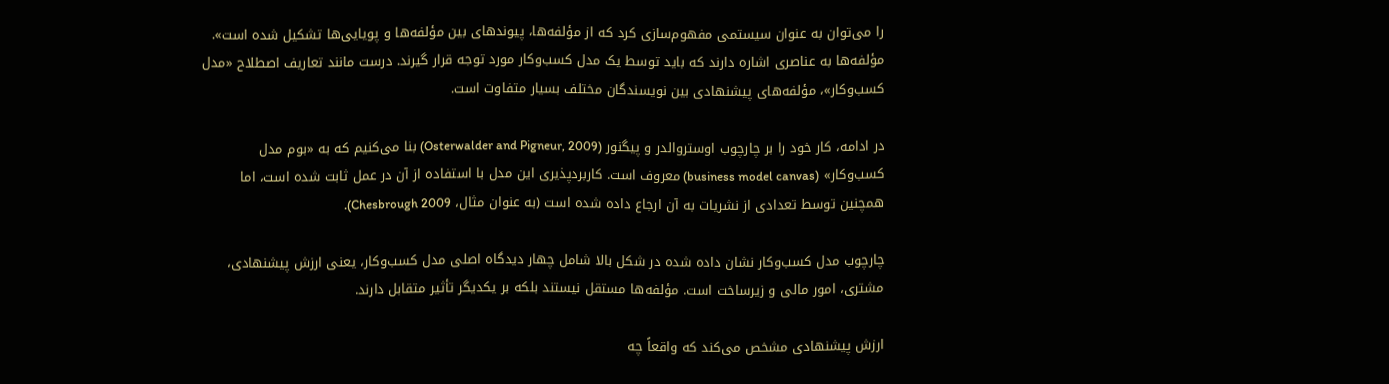را می‌توان به عنوان سیستمی مفهوم‌سازی کرد که از مؤلفه‌ها، پیوندهای بین مؤلفه‌ها و پویایی‌ها تشکیل شده است». مؤلفه‌ها به عناصری اشاره دارند که باید توسط یک مدل کسب‌وکار مورد توجه قرار گیرند. درست مانند تعاریف اصطلاح «مدل کسب‌وکار»، مؤلفه‌های پیشنهادی بین نویسندگان مختلف بسیار متفاوت است.

در ادامه، کار خود را بر چارچوب اوستروالدر و پیگنور (Osterwalder and Pigneur, 2009) بنا می‌کنیم که به «بوم مدل کسب‌وکار» (business model canvas) معروف است. کاربردپذیری این مدل با استفاده از آن در عمل ثابت شده است، اما همچنین توسط تعدادی از نشریات به آن ارجاع داده شده است (به عنوان مثال، Chesbrough 2009).

چارچوب مدل کسب‌وکار نشان داده شده در شکل بالا شامل چهار دیدگاه اصلی مدل کسب‌وکار، یعنی ارزش پیشنهادی، مشتری، امور مالی و زیرساخت است. مؤلفه‌ها مستقل نیستند بلکه بر یکدیگر تأثیر متقابل دارند.

ارزش پیشنهادی مشخص می‌کند که واقعاً چه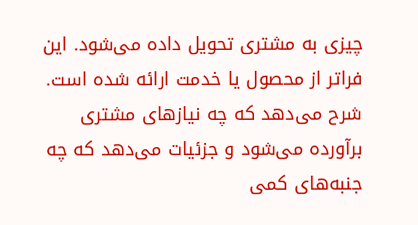چیزی به مشتری تحویل داده می‌شود. این فراتر از محصول یا خدمت ارائه شده است. شرح می‌دهد که چه نیازهای مشتری برآورده می‌شود و جزئیات می‌دهد که چه جنبه‌های کمی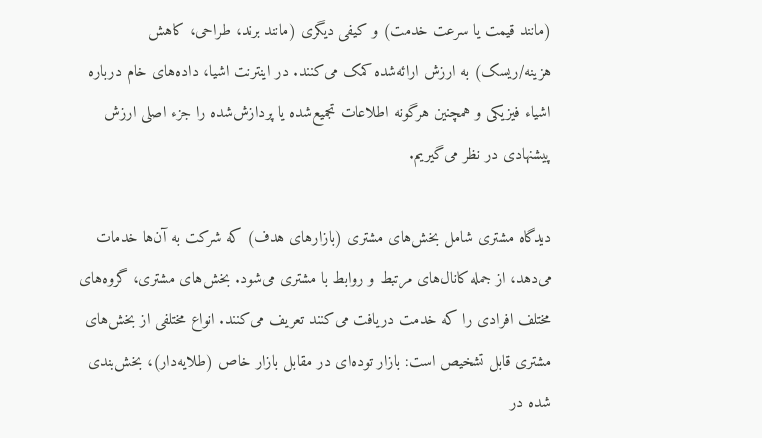(مانند قیمت یا سرعت خدمت) و کیفی دیگری (مانند برند، طراحی، کاهش هزینه/ریسک) به ارزش ارائه‌شده کمک می‌کنند. در اینترنت اشیا، داده‌های خام درباره اشیاء فیزیکی و همچنین هرگونه اطلاعات تجمیع‌شده یا پردازش‌شده را جزء اصلی ارزش پیشنهادی در نظر می‌گیریم.

دیدگاه مشتری شامل بخش‌های مشتری (بازارهای هدف) که شرکت به آن‌ها خدمات می‌دهد، از جمله کانال‌های مرتبط و روابط با مشتری می‌شود. بخش‌های مشتری، گروه‌های مختلف افرادی را که خدمت دریافت می‌کنند تعریف می‌کنند. انواع مختلفی از بخش‌های مشتری قابل تشخیص است: بازار توده‌ای در مقابل بازار خاص (طلایه‌دار)، بخش‌بندی شده در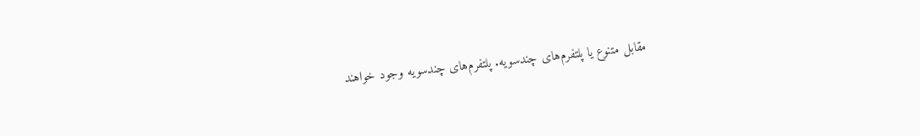مقابل متنوع یا پلتفرم‌های چندسویه. پلتفرم‌های چندسویه وجود خواهند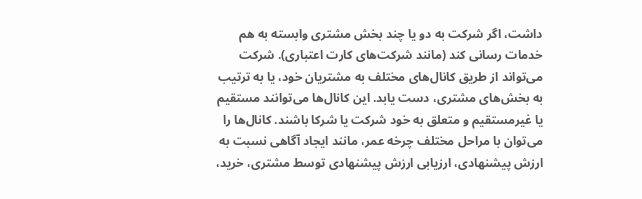داشت، اگر شرکت به دو یا چند بخش مشتری وابسته به هم خدمات رسانی کند (مانند شرکت‌های کارت اعتباری). شرکت می‌تواند از طریق کانال‌های مختلف به مشتریان خود، یا به ترتیب به بخش‌های مشتری، دست یابد. این کانال‌ها می‌توانند مستقیم یا غیرمستقیم و متعلق به خود شرکت یا شرکا باشند. کانال‌ها را می‌توان با مراحل مختلف چرخه عمر، مانند ایجاد آگاهی نسبت به ارزش پیشنهادی، ارزیابی ارزش پیشنهادی توسط مشتری، خرید،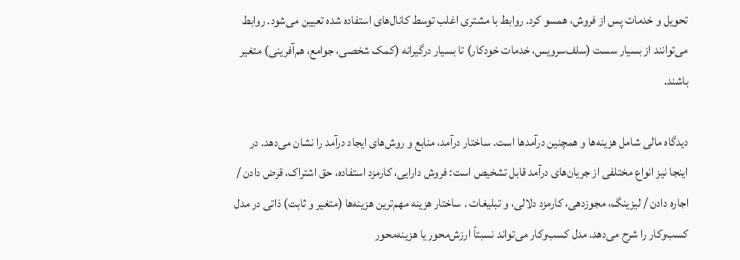تحویل و خدمات پس از فروش، همسو کرد. روابط با مشتری اغلب توسط کانال‌های استفاده شده تعیین می‌شود. روابط می‌توانند از بسیار سست (سلف‌سرویس، خدمات خودکار) تا بسیار درگیرانه (کمک شخصی، جوامع، هم‌آفرینی) متغیر باشند.

دیدگاه مالی شامل هزینه‌ها و همچنین درآمدها است. ساختار درآمد، منابع و روش‌های ایجاد درآمد را نشان می‌دهد. در اینجا نیز انواع مختلفی از جریان‌های درآمد قابل تشخیص است: فروش دارایی، کارمزد استفاده، حق اشتراک، قرض دادن / اجاره دادن / لیزینگ، مجوزدهی، کارمزد دلالی، و تبلیغات . ساختار هزینه مهم‌ترین هزینه‌ها (متغیر و ثابت) ذاتی در مدل کسب‌وکار را شرح می‌دهد. مدل کسب‌وکار می‌تواند نسبتاً ارزش‌محور یا هزینه‌محور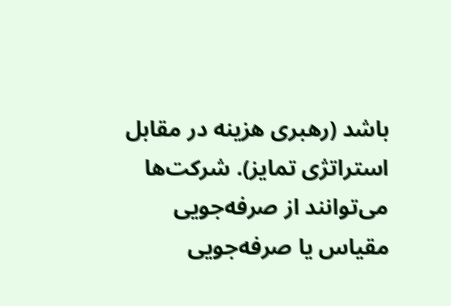باشد (رهبری هزینه در مقابل استراتژی تمایز). شرکت‌ها می‌توانند از صرفه‌جویی مقیاس یا صرفه‌جویی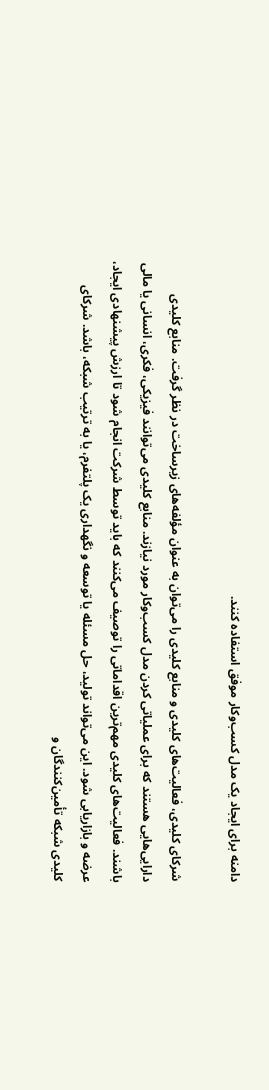دامنه برای ایجاد یک مدل کسب‌وکار موفق استفاده کنند.

شرکای کلیدی، فعالیت‌های کلیدی و منابع کلیدی را می‌توان به عنوان مؤلفه‌های زیرساخت در نظر گرفت. منابع کلیدی دارایی‌هایی هستند که برای عملیاتی کردن مدل کسب‌وکار مورد نیازند. منابع کلیدی می‌توانند فیزیکی، فکری، انسانی یا مالی باشند. فعالیت‌های کلیدی مهم‌ترین اقداماتی را توصیف می‌کنند که باید توسط شرکت انجام شود تا ارزش پیشنهادی ایجاد، عرضه و بازاریابی شود. این می‌تواند تولید، حل مسئله یا توسعه و نگهداری یک پلتفرم، یا به ترتیب شبکه، باشد. شرکای کلیدی شبکه تأمین‌کنندگان و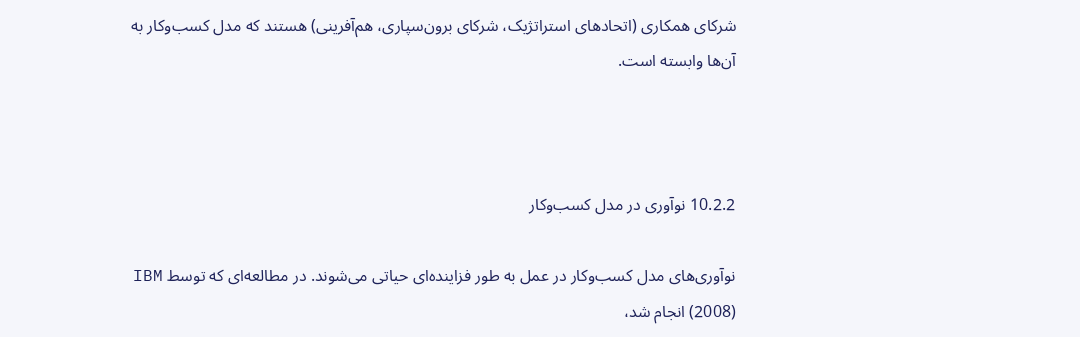شرکای همکاری (اتحادهای استراتژیک، شرکای برون‌سپاری، هم‌آفرینی) هستند که مدل کسب‌وکار به آن‌ها وابسته است.



10.2.2 نوآوری در مدل کسب‌وکار

نوآوری‌های مدل کسب‌وکار در عمل به طور فزاینده‌ای حیاتی می‌شوند. در مطالعه‌ای که توسط IBM (2008) انجام شد،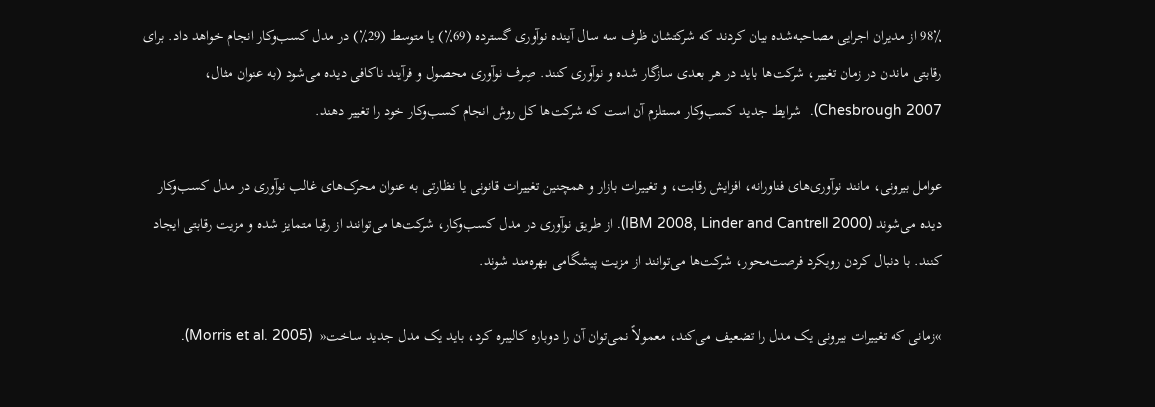98٪ از مدیران اجرایی مصاحبه‌شده بیان کردند که شرکتشان ظرف سه سال آینده نوآوری گسترده (69٪) یا متوسط (29٪) در مدل کسب‌وکار انجام خواهد داد. برای رقابتی ماندن در زمان تغییر، شرکت‌ها باید در هر بعدی سازگار شده و نوآوری کنند. صِرف نوآوری محصول و فرآیند ناکافی دیده می‌شود (به عنوان مثال، Chesbrough 2007).  شرایط جدید کسب‌وکار مستلزم آن است که شرکت‌ها کل روش انجام کسب‌وکار خود را تغییر دهند.

عوامل بیرونی، مانند نوآوری‌های فناورانه، افزایش رقابت، و تغییرات بازار و همچنین تغییرات قانونی یا نظارتی به عنوان محرک‌های غالب نوآوری در مدل کسب‌وکار دیده می‌شوند (IBM 2008, Linder and Cantrell 2000). از طریق نوآوری در مدل کسب‌وکار، شرکت‌ها می‌توانند از رقبا متمایز شده و مزیت رقابتی ایجاد کنند. با دنبال کردن رویکرد فرصت‌محور، شرکت‌ها می‌توانند از مزیت پیشگامی بهره‌مند شوند.

»زمانی که تغییرات بیرونی یک مدل را تضعیف می‌کند، معمولاً نمی‌توان آن را دوباره کالیبره کرد، باید یک مدل جدید ساخت«  (Morris et al. 2005).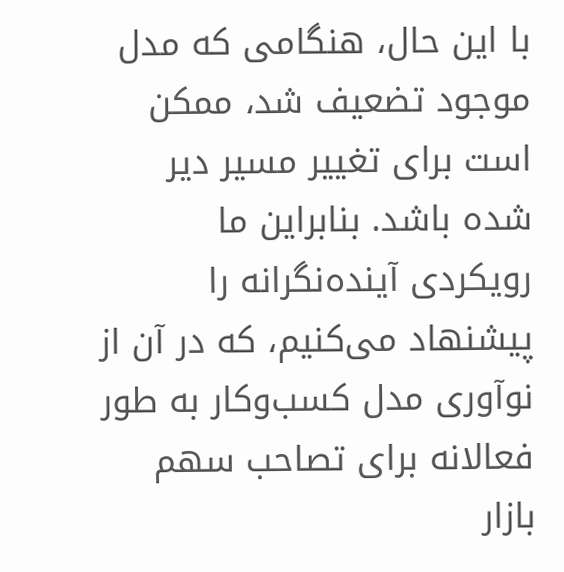با این حال، هنگامی که مدل موجود تضعیف شد، ممکن است برای تغییر مسیر دیر شده باشد. بنابراین ما رویکردی آینده‌نگرانه را پیشنهاد می‌کنیم، که در آن از نوآوری مدل کسب‌وکار به طور فعالانه برای تصاحب سهم بازار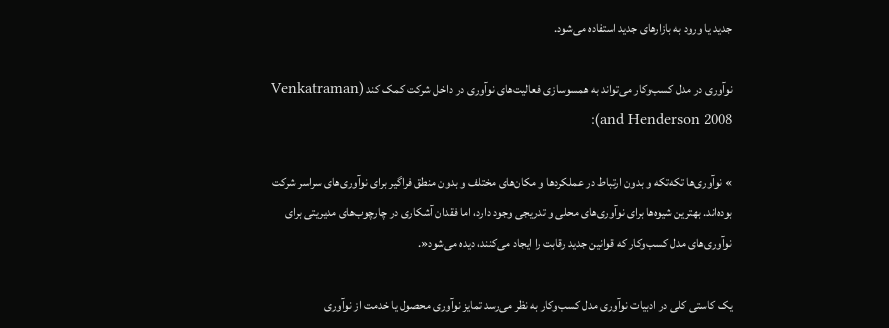جدید یا ورود به بازارهای جدید استفاده می‌شود.

نوآوری در مدل کسب‌وکار می‌تواند به همسوسازی فعالیت‌های نوآوری در داخل شرکت کمک کند (Venkatraman and Henderson 2008):

» نوآوری‌ها تکه‌تکه و بدون ارتباط در عملکردها و مکان‌های مختلف و بدون منطق فراگیر برای نوآوری‌های سراسر شرکت بوده‌اند. بهترین شیوه‌ها برای نوآوری‌های محلی و تدریجی وجود دارد، اما فقدان آشکاری در چارچوب‌های مدیریتی برای نوآوری‌های مدل کسب‌وکار که قوانین جدید رقابت را ایجاد می‌کنند، دیده می‌شود«.

یک کاستی کلی در ادبیات نوآوری مدل کسب‌وکار به نظر می‌رسد تمایز نوآوری محصول یا خدمت از نوآوری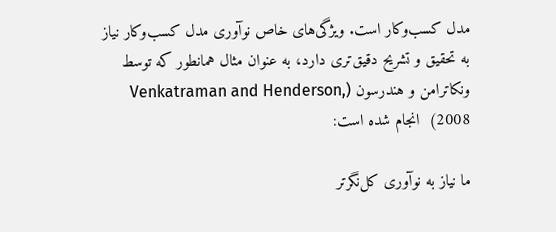مدل کسب‌وکار است. ویژگی‌های خاص نوآوری مدل کسب‌وکار نیاز به تحقیق و تشریح دقیق‌تری دارد، به عنوان مثال همانطور که توسط ونکاترامن و هندرسون (Venkatraman and Henderson, 2008)  انجام شده است:

ما نیاز به نوآوری کل‌نگرتر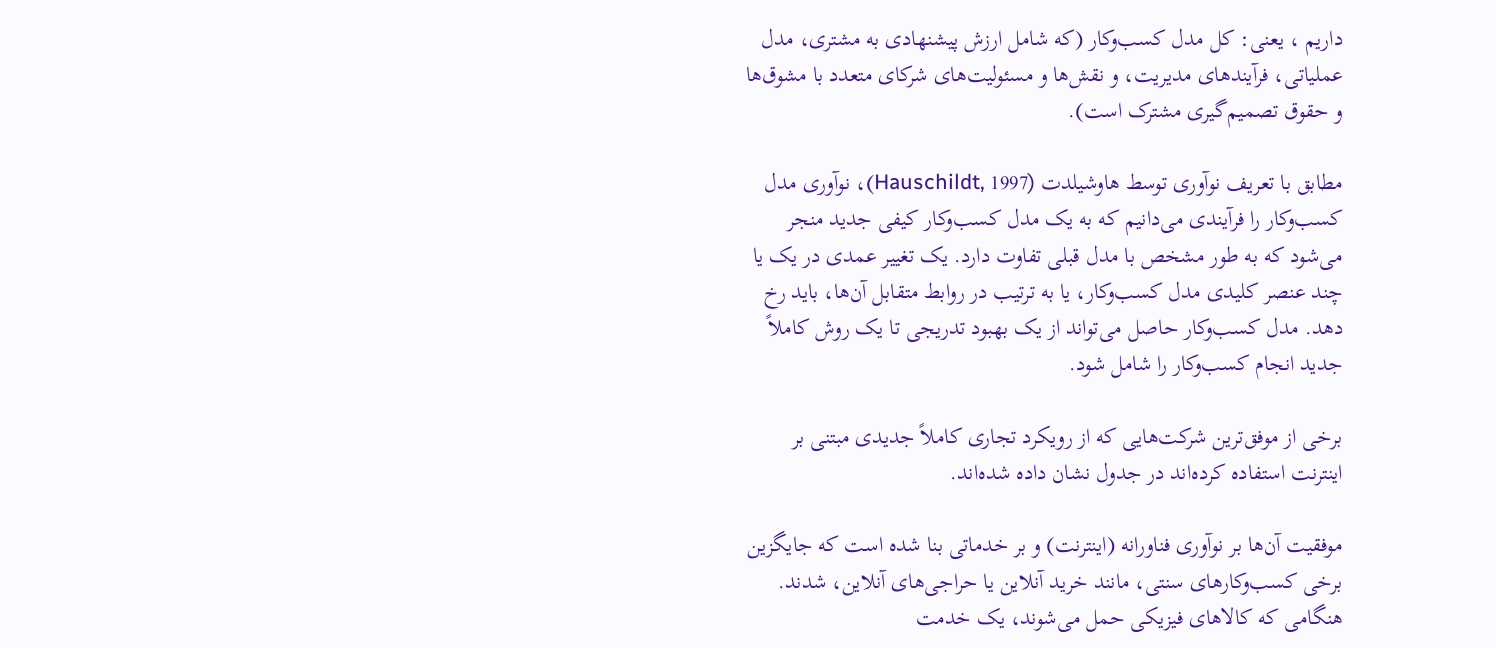داریم ، یعنی: کل مدل کسب‌وکار (که شامل ارزش پیشنهادی به مشتری، مدل عملیاتی، فرآیندهای مدیریت، و نقش‌ها و مسئولیت‌های شرکای متعدد با مشوق‌ها و حقوق تصمیم‌گیری مشترک است).

مطابق با تعریف نوآوری توسط هاوشیلدت (Hauschildt, 1997)، نوآوری مدل کسب‌وکار را فرآیندی می‌دانیم که به یک مدل کسب‌وکار کیفی جدید منجر می‌شود که به طور مشخص با مدل قبلی تفاوت دارد. یک تغییر عمدی در یک یا چند عنصر کلیدی مدل کسب‌وکار، یا به ترتیب در روابط متقابل آن‌ها، باید رخ دهد. مدل کسب‌وکار حاصل می‌تواند از یک بهبود تدریجی تا یک روش کاملاً جدید انجام کسب‌وکار را شامل شود.

برخی از موفق‌ترین شرکت‌هایی که از رویکرد تجاری کاملاً جدیدی مبتنی بر اینترنت استفاده کرده‌اند در جدول نشان داده شده‌اند.

موفقیت آن‌ها بر نوآوری فناورانه (اینترنت) و بر خدماتی بنا شده است که جایگزین برخی کسب‌وکارهای سنتی، مانند خرید آنلاین یا حراجی‌های آنلاین، شدند. هنگامی که کالاهای فیزیکی حمل می‌شوند، یک خدمت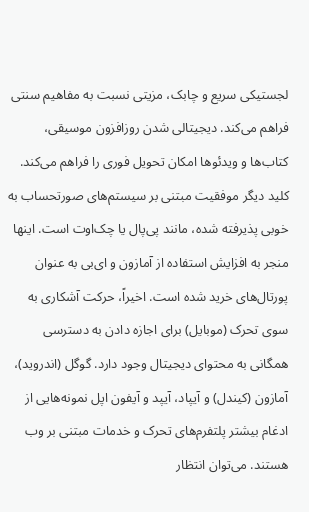لجستیکی سریع و چابک، مزیتی نسبت به مفاهیم سنتی فراهم می‌کند. دیجیتالی شدن روزافزون موسیقی، کتاب‌ها و ویدئوها امکان تحویل فوری را فراهم می‌کند. کلید دیگر موفقیت مبتنی بر سیستم‌های صورتحساب به خوبی پذیرفته شده، مانند پی‌پال یا چک‌اوت است. اینها منجر به افزایش استفاده از آمازون و ای‌بی به عنوان پورتال‌های خرید شده است. اخیراً، حرکت آشکاری به سوی تحرک (موبایل) برای اجازه دادن به دسترسی همگانی به محتوای دیجیتال وجود دارد. گوگل (اندروید)، آمازون (کیندل) و آیپاد، آیپد و آیفون اپل نمونه‌هایی از ادغام بیشتر پلتفرم‌های تحرک و خدمات مبتنی بر وب هستند. می‌توان انتظار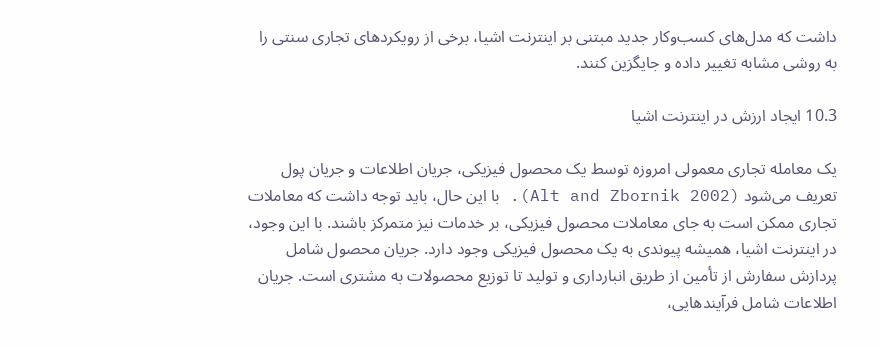داشت که مدل‌های کسب‌وکار جدید مبتنی بر اینترنت اشیا، برخی از رویکردهای تجاری سنتی را به روشی مشابه تغییر داده و جایگزین کنند.

10.3 ایجاد ارزش در اینترنت اشیا

یک معامله تجاری معمولی امروزه توسط یک محصول فیزیکی، جریان اطلاعات و جریان پول تعریف می‌شود (Alt and Zbornik 2002). با این حال، باید توجه داشت که معاملات تجاری ممکن است به جای معاملات محصول فیزیکی، بر خدمات نیز متمرکز باشند. با این وجود، در اینترنت اشیا، همیشه پیوندی به یک محصول فیزیکی وجود دارد. جریان محصول شامل پردازش سفارش از تأمین از طریق انبارداری و تولید تا توزیع محصولات به مشتری است. جریان اطلاعات شامل فرآیندهایی،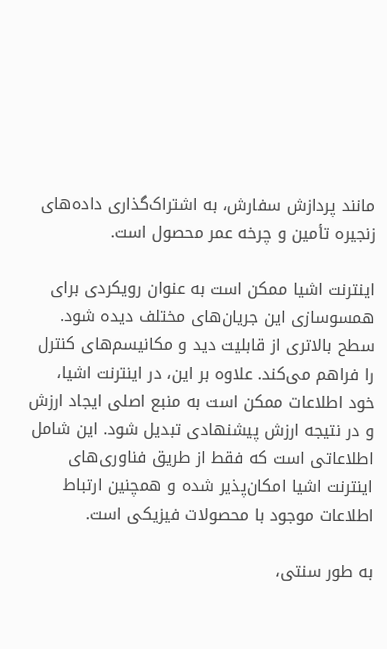مانند پردازش سفارش، به اشتراک‌گذاری داده‌های زنجیره تأمین و چرخه عمر محصول است.

اینترنت اشیا ممکن است به عنوان رویکردی برای همسوسازی این جریان‌های مختلف دیده شود. سطح بالاتری از قابلیت دید و مکانیسم‌های کنترل را فراهم می‌کند. علاوه بر این، در اینترنت اشیا، خود اطلاعات ممکن است به منبع اصلی ایجاد ارزش و در نتیجه ارزش پیشنهادی تبدیل شود. این شامل اطلاعاتی است که فقط از طریق فناوری‌های اینترنت اشیا امکان‌پذیر شده و همچنین ارتباط اطلاعات موجود با محصولات فیزیکی است.

به طور سنتی،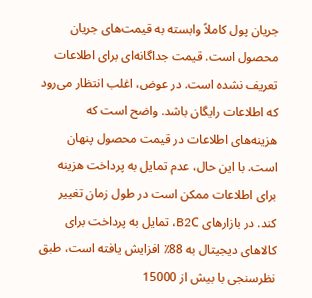جریان پول کاملاً وابسته به قیمت‌های جریان محصول است. قیمت جداگانه‌ای برای اطلاعات تعریف نشده است. در عوض، اغلب انتظار می‌رود که اطلاعات رایگان باشد. واضح است که هزینه‌های اطلاعات در قیمت محصول پنهان است. با این حال، عدم تمایل به پرداخت هزینه برای اطلاعات ممکن است در طول زمان تغییر کند. در بازارهای B2C، تمایل به پرداخت برای کالاهای دیجیتال به 88٪ افزایش یافته است، طبق نظرسنجی با بیش از 15000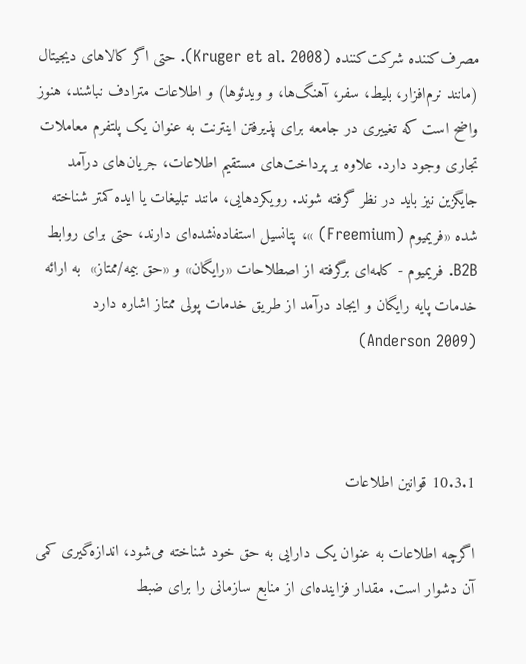مصرف‌کننده شرکت‌کننده (Kruger et al. 2008). حتی اگر کالاهای دیجیتال (مانند نرم‌افزار، بلیط، سفر، آهنگ‌ها، و ویدئوها) و اطلاعات مترادف نباشند، هنوز واضح است که تغییری در جامعه برای پذیرفتن اینترنت به عنوان یک پلتفرم معاملات تجاری وجود دارد. علاوه بر پرداخت‌های مستقیم اطلاعات، جریان‌های درآمد جایگزین نیز باید در نظر گرفته شوند. رویکردهایی، مانند تبلیغات یا ایده کمتر شناخته شده «فریمیوم (Freemium) »، پتانسیل استفاده‌نشده‌ای دارند، حتی برای روابط B2B. فریمیوم - کلمه‌ای برگرفته از اصطلاحات «رایگان» و «حق بیمه/ممتاز»  به ارائه خدمات پایه رایگان و ایجاد درآمد از طریق خدمات پولی ممتاز اشاره دارد (Anderson 2009)



10.3.1 قوانین اطلاعات

اگرچه اطلاعات به عنوان یک دارایی به حق خود شناخته می‌شود، اندازه‌گیری کمی آن دشوار است. مقدار فزاینده‌ای از منابع سازمانی را برای ضبط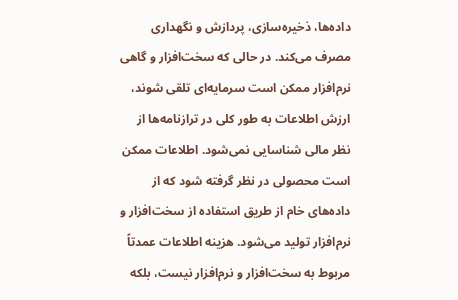داده‌ها، ذخیره‌سازی، پردازش و نگهداری مصرف می‌کند. در حالی که سخت‌افزار و گاهی نرم‌افزار ممکن است سرمایه‌ای تلقی شوند، ارزش اطلاعات به طور کلی در ترازنامه‌ها از نظر مالی شناسایی نمی‌شود. اطلاعات ممکن است محصولی در نظر گرفته شود که از داده‌های خام از طریق استفاده از سخت‌افزار و نرم‌افزار تولید می‌شود. هزینه اطلاعات عمدتاً مربوط به سخت‌افزار و نرم‌افزار نیست، بلکه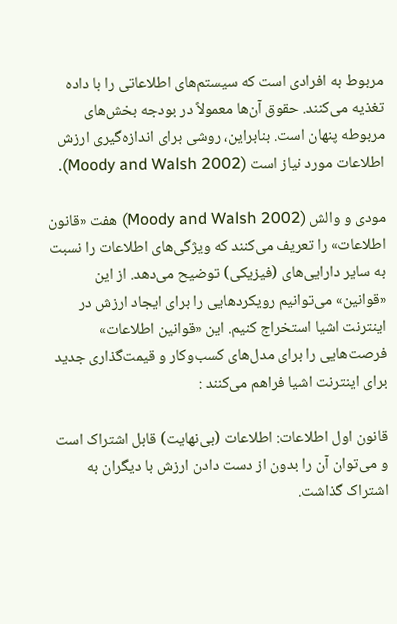مربوط به افرادی است که سیستم‌های اطلاعاتی را با داده تغذیه می‌کنند. حقوق آن‌ها معمولاً در بودجه بخش‌های مربوطه پنهان است. بنابراین، روشی برای اندازه‌گیری ارزش اطلاعات مورد نیاز است (Moody and Walsh 2002).

مودی و والش (Moody and Walsh 2002) هفت «قانون اطلاعات» را تعریف می‌کنند که ویژگی‌های اطلاعات را نسبت به سایر دارایی‌های (فیزیکی) توضیح می‌دهد. از این «قوانین» می‌توانیم رویکردهایی را برای ایجاد ارزش در اینترنت اشیا استخراج کنیم. این «قوانین اطلاعات» فرصت‌هایی را برای مدل‌های کسب‌وکار و قیمت‌گذاری جدید برای اینترنت اشیا فراهم می‌کنند :

قانون اول اطلاعات: اطلاعات (بی‌نهایت) قابل اشتراک است و می‌توان آن را بدون از دست دادن ارزش با دیگران به اشتراک گذاشت.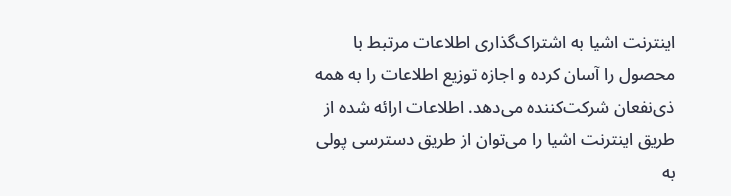اینترنت اشیا به اشتراک‌گذاری اطلاعات مرتبط با محصول را آسان کرده و اجازه توزیع اطلاعات را به همه ذی‌نفعان شرکت‌کننده می‌دهد. اطلاعات ارائه شده از طریق اینترنت اشیا را می‌توان از طریق دسترسی پولی به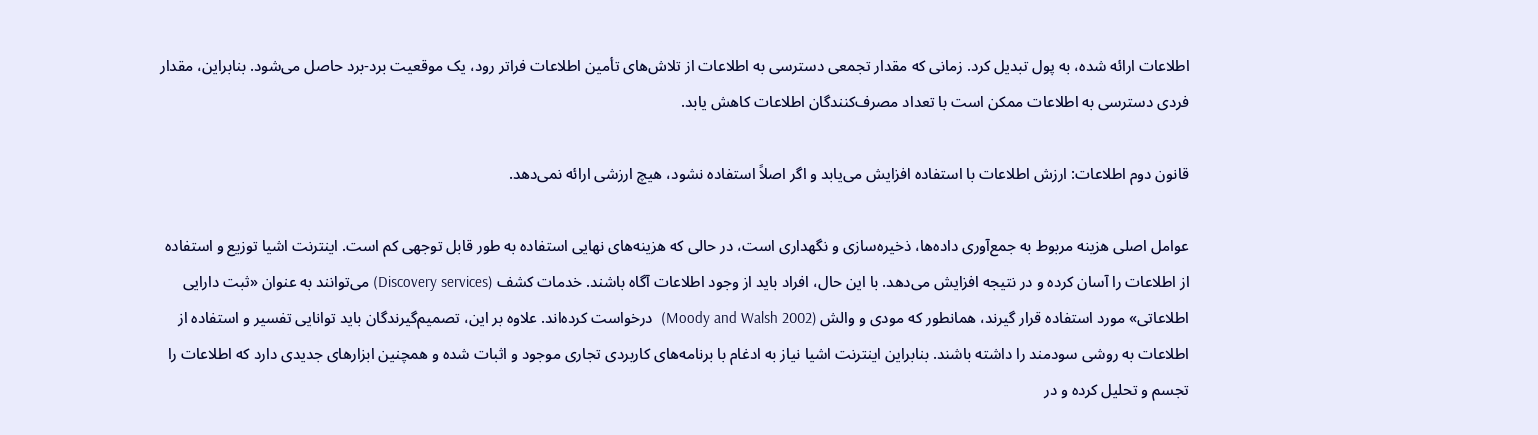اطلاعات ارائه شده، به پول تبدیل کرد. زمانی که مقدار تجمعی دسترسی به اطلاعات از تلاش‌های تأمین اطلاعات فراتر رود، یک موقعیت برد-برد حاصل می‌شود. بنابراین، مقدار فردی دسترسی به اطلاعات ممکن است با تعداد مصرف‌کنندگان اطلاعات کاهش یابد.

قانون دوم اطلاعات: ارزش اطلاعات با استفاده افزایش می‌یابد و اگر اصلاً استفاده نشود، هیچ ارزشی ارائه نمی‌دهد.

عوامل اصلی هزینه مربوط به جمع‌آوری داده‌ها، ذخیره‌سازی و نگهداری است، در حالی که هزینه‌های نهایی استفاده به طور قابل توجهی کم است. اینترنت اشیا توزیع و استفاده از اطلاعات را آسان کرده و در نتیجه افزایش می‌دهد. با این حال، افراد باید از وجود اطلاعات آگاه باشند. خدمات کشف (Discovery services) می‌توانند به عنوان «ثبت دارایی اطلاعاتی» مورد استفاده قرار گیرند، همانطور که مودی و والش (Moody and Walsh 2002)  درخواست کرده‌اند. علاوه بر این، تصمیم‌گیرندگان باید توانایی تفسیر و استفاده از اطلاعات به روشی سودمند را داشته باشند. بنابراین اینترنت اشیا نیاز به ادغام با برنامه‌های کاربردی تجاری موجود و اثبات شده و همچنین ابزارهای جدیدی دارد که اطلاعات را تجسم و تحلیل کرده و در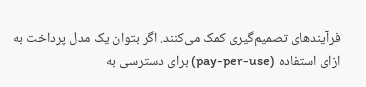فرآیندهای تصمیم‌گیری کمک می‌کنند. اگر بتوان یک مدل پرداخت به ازای استفاده (pay-per-use) برای دسترسی به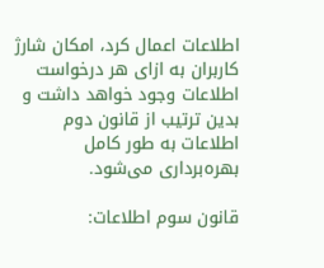اطلاعات اعمال کرد، امکان شارژ کاربران به ازای هر درخواست اطلاعات وجود خواهد داشت و بدین ترتیب از قانون دوم اطلاعات به طور کامل بهره‌برداری می‌شود.

قانون سوم اطلاعات: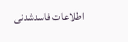اطلاعات فاسدشدنی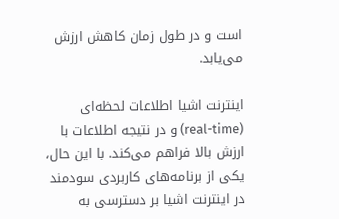است و در طول زمان کاهش ارزش می‌یابد.

اینترنت اشیا اطلاعات لحظه‌ای (real-time) و در نتیجه اطلاعات با ارزش بالا فراهم می‌کند. با این حال، یکی از برنامه‌های کاربردی سودمند در اینترنت اشیا بر دسترسی به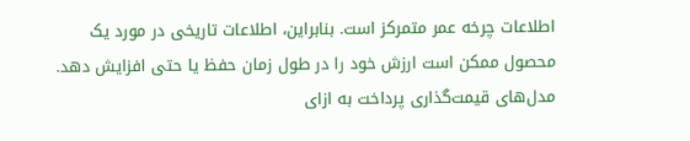اطلاعات چرخه عمر متمرکز است. بنابراین، اطلاعات تاریخی در مورد یک محصول ممکن است ارزش خود را در طول زمان حفظ یا حتی افزایش دهد. مدل‌های قیمت‌گذاری پرداخت به ازای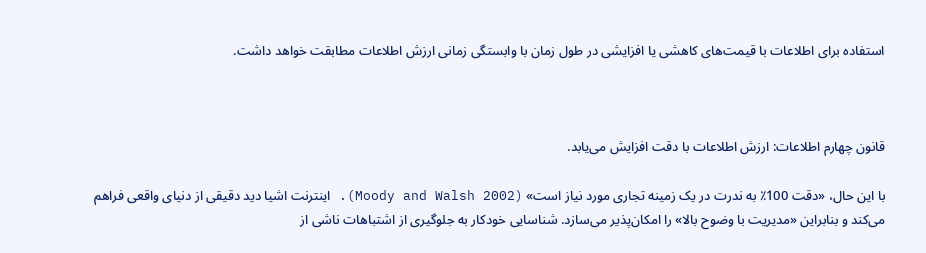استفاده برای اطلاعات با قیمت‌های کاهشی یا افزایشی در طول زمان با وابستگی زمانی ارزش اطلاعات مطابقت خواهد داشت.



قانون چهارم اطلاعات: ارزش اطلاعات با دقت افزایش می‌یابد.

با این حال، «دقت 100٪ به ندرت در یک زمینه تجاری مورد نیاز است» (Moody and Walsh 2002). اینترنت اشیا دید دقیقی از دنیای واقعی فراهم می‌کند و بنابراین «مدیریت با وضوح بالا» را امکان‌پذیر می‌سازد. شناسایی خودکار به جلوگیری از اشتباهات ناشی از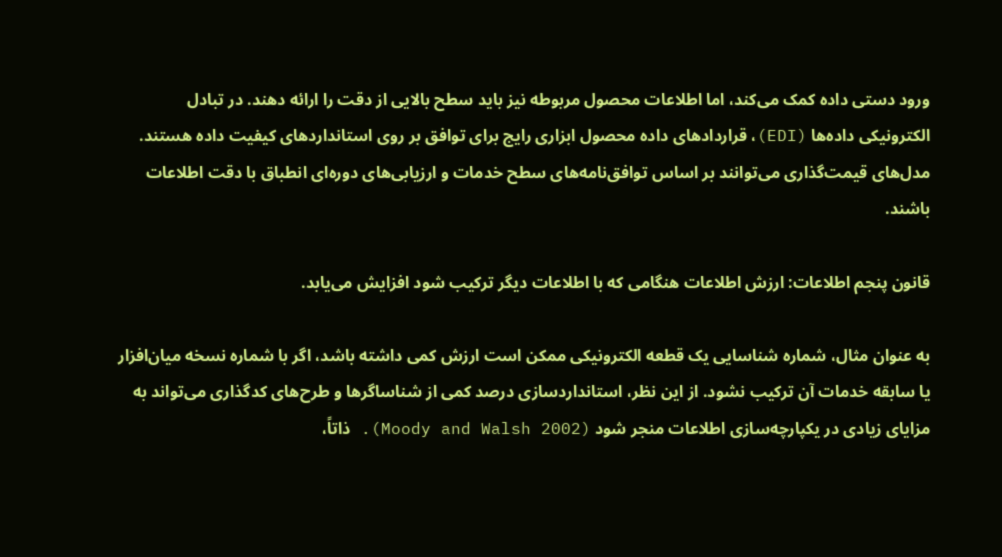ورود دستی داده کمک می‌کند، اما اطلاعات محصول مربوطه نیز باید سطح بالایی از دقت را ارائه دهند. در تبادل الکترونیکی داده‌ها (EDI)، قراردادهای داده محصول ابزاری رایج برای توافق بر روی استانداردهای کیفیت داده هستند. مدل‌های قیمت‌گذاری می‌توانند بر اساس توافق‌نامه‌های سطح خدمات و ارزیابی‌های دوره‌ای انطباق با دقت اطلاعات باشند.

قانون پنجم اطلاعات: ارزش اطلاعات هنگامی که با اطلاعات دیگر ترکیب شود افزایش می‌یابد.

به عنوان مثال، شماره شناسایی یک قطعه الکترونیکی ممکن است ارزش کمی داشته باشد، اگر با شماره نسخه میان‌افزار یا سابقه خدمات آن ترکیب نشود. از این نظر، استانداردسازی درصد کمی از شناساگرها و طرح‌های کدگذاری می‌تواند به مزایای زیادی در یکپارچه‌سازی اطلاعات منجر شود (Moody and Walsh 2002). ذاتاً،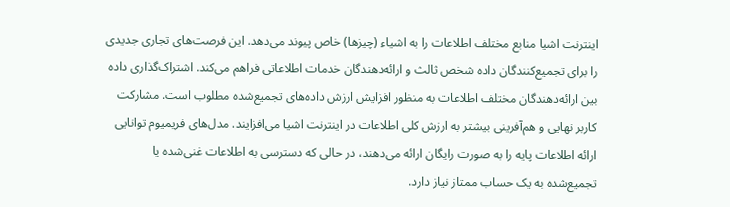اینترنت اشیا منابع مختلف اطلاعات را به اشیاء (چیزها) خاص پیوند می‌دهد. این فرصت‌های تجاری جدیدی را برای تجمیع‌کنندگان داده شخص ثالث و ارائه‌دهندگان خدمات اطلاعاتی فراهم می‌کند. اشتراک‌گذاری داده بین ارائه‌دهندگان مختلف اطلاعات به منظور افزایش ارزش داده‌های تجمیع‌شده مطلوب است. مشارکت کاربر نهایی و هم‌آفرینی بیشتر به ارزش کلی اطلاعات در اینترنت اشیا می‌افزایند. مدل‌های فریمیوم توانایی ارائه اطلاعات پایه را به صورت رایگان ارائه می‌دهند، در حالی که دسترسی به اطلاعات غنی‌شده یا تجمیع‌شده به یک حساب ممتاز نیاز دارد.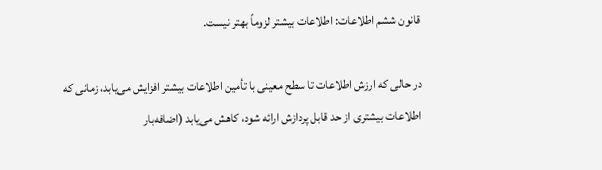قانون ششم اطلاعات: اطلاعات بیشتر لزوماً بهتر نیست.

در حالی که ارزش اطلاعات تا سطح معینی با تأمین اطلاعات بیشتر افزایش می‌یابد، زمانی که اطلاعات بیشتری از حد قابل پردازش ارائه شود، کاهش می‌یابد (اضافه‌بار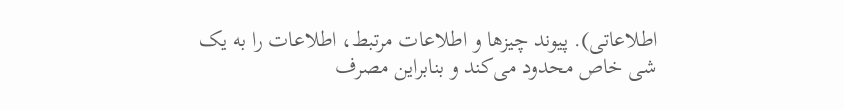اطلاعاتی). پیوند چیزها و اطلاعات مرتبط، اطلاعات را به یک شی خاص محدود می‌کند و بنابراین مصرف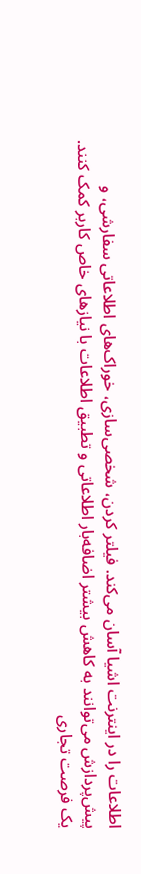اطلاعات را در اینترنت اشیا آسان می‌کند. فیلتر کردن، شخصی‌سازی، خوراک‌های اطلاعاتی سفارشی، و پیش‌پردازش می‌توانند به کاهش بیشتر اضافه‌بار اطلاعاتی و تطبیق اطلاعات با نیازهای خاص کاربر کمک کنند. یک فرصت تجاری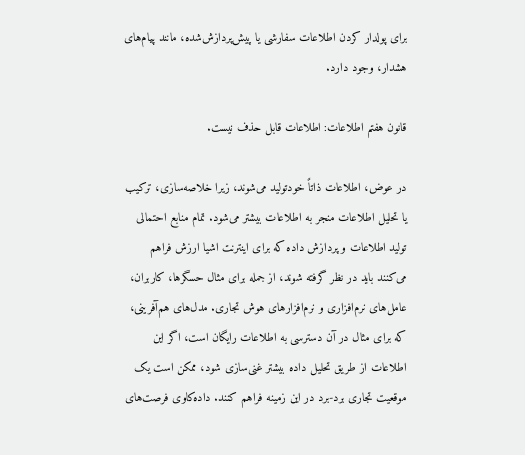برای پولدار کردن اطلاعات سفارشی یا پیش‌پردازش‌شده، مانند پیام‌های هشدار، وجود دارد.

قانون هفتم اطلاعات: اطلاعات قابل حذف نیست.

در عوض، اطلاعات ذاتاً خودتولید می‌شوند، زیرا خلاصه‌سازی، ترکیب یا تحلیل اطلاعات منجر به اطلاعات بیشتر می‌شود. تمام منابع احتمالی تولید اطلاعات و پردازش داده که برای اینترنت اشیا ارزش فراهم می‌کنند باید در نظر گرفته شوند، از جمله برای مثال حسگرها، کاربران، عامل‌های نرم‌افزاری و نرم‌افزارهای هوش تجاری. مدل‌های هم‌آفرینی، که برای مثال در آن دسترسی به اطلاعات رایگان است، اگر این اطلاعات از طریق تحلیل داده بیشتر غنی‌سازی شود، ممکن است یک موقعیت تجاری برد-برد در این زمینه فراهم کنند. داده‌کاوی فرصت‌های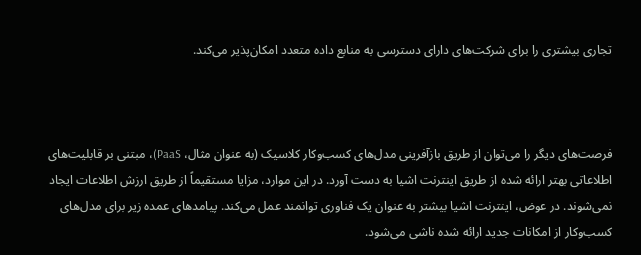تجاری بیشتری را برای شرکت‌های دارای دسترسی به منابع داده متعدد امکان‌پذیر می‌کند.



فرصت‌های دیگر را می‌توان از طریق بازآفرینی مدل‌های کسب‌وکار کلاسیک (به عنوان مثال، PaaS)، مبتنی بر قابلیت‌های اطلاعاتی بهتر ارائه شده از طریق اینترنت اشیا به دست آورد. در این موارد، مزایا مستقیماً از طریق ارزش اطلاعات ایجاد نمی‌شوند. در عوض، اینترنت اشیا بیشتر به عنوان یک فناوری توانمند عمل می‌کند. پیامدهای عمده زیر برای مدل‌های کسب‌وکار از امکانات جدید ارائه شده ناشی می‌شود.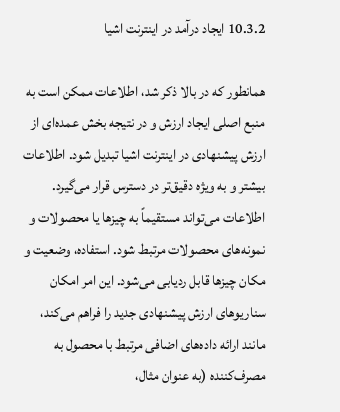10.3.2 ایجاد درآمد در اینترنت اشیا

همانطور که در بالا ذکر شد، اطلاعات ممکن است به منبع اصلی ایجاد ارزش و در نتیجه بخش عمده‌ای از ارزش پیشنهادی در اینترنت اشیا تبدیل شود. اطلاعات بیشتر و به ویژه دقیق‌تر در دسترس قرار می‌گیرد. اطلاعات می‌تواند مستقیماً به چیزها یا محصولات و نمونه‌های محصولات مرتبط شود. استفاده، وضعیت و مکان چیزها قابل ردیابی می‌شود. این امر امکان سناریوهای ارزش پیشنهادی جدید را فراهم می‌کند، مانند ارائه داده‌های اضافی مرتبط با محصول به مصرف‌کننده (به عنوان مثال،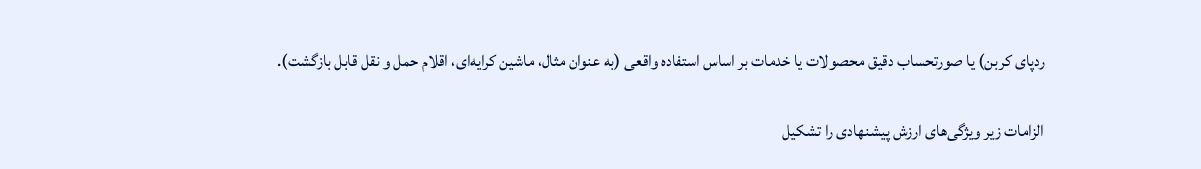ردپای کربن) یا صورتحساب دقیق محصولات یا خدمات بر اساس استفاده واقعی (به عنوان مثال، ماشین کرایه‌ای، اقلام حمل و نقل قابل بازگشت).

الزامات زیر ویژگی‌های ارزش پیشنهادی را تشکیل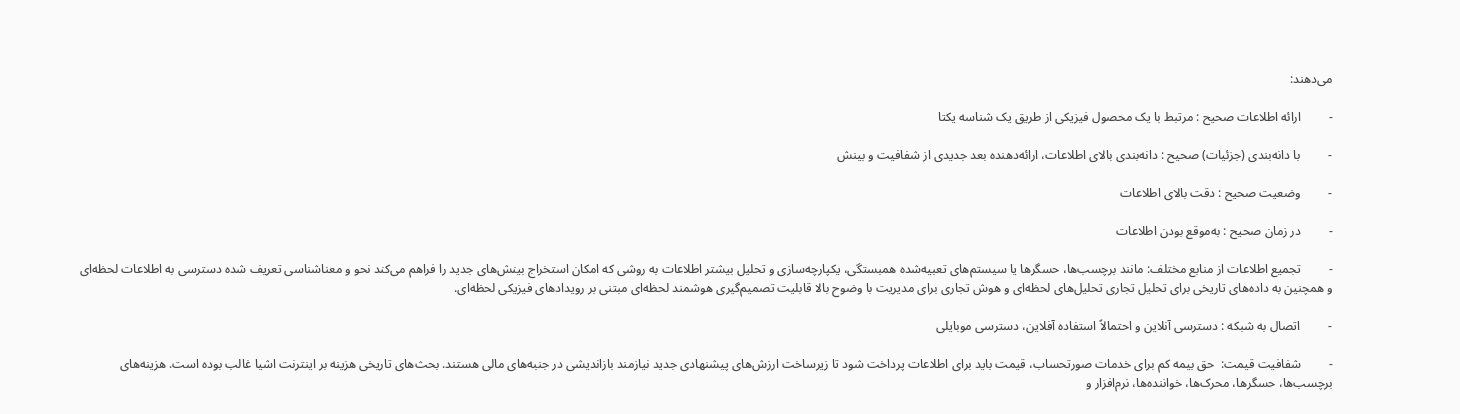می‌دهند:

-         ارائه اطلاعات صحیح : مرتبط با یک محصول فیزیکی از طریق یک شناسه یکتا

-         با دانه‌بندی (جزئیات) صحیح : دانه‌بندی بالای اطلاعات، ارائه‌دهنده بعد جدیدی از شفافیت و بینش

-         وضعیت صحیح : دقت بالای اطلاعات

-         در زمان صحیح : به‌موقع بودن اطلاعات

-         تجمیع اطلاعات از منابع مختلف: مانند برچسب‌ها، حسگرها یا سیستم‌های تعبیه‌شده همبستگی، یکپارچه‌سازی و تحلیل بیشتر اطلاعات به روشی که امکان استخراج بینش‌های جدید را فراهم می‌کند نحو و معناشناسی تعریف شده دسترسی به اطلاعات لحظه‌ای و همچنین به داده‌های تاریخی برای تحلیل تجاری تحلیل‌های لحظه‌ای و هوش تجاری برای مدیریت با وضوح بالا قابلیت تصمیم‌گیری هوشمند لحظه‌ای مبتنی بر رویدادهای فیزیکی لحظه‌ای.

-         اتصال به شبکه : دسترسی آنلاین و احتمالاً استفاده آفلاین، دسترسی موبایلی

-         شفافیت قیمت:  حق بیمه کم برای خدمات صورتحساب، قیمت باید برای اطلاعات پرداخت شود تا زیرساخت ارزش‌های پیشنهادی جدید نیازمند بازاندیشی در جنبه‌های مالی هستند. بحث‌های تاریخی هزینه بر اینترنت اشیا غالب بوده است. هزینه‌های برچسب‌ها، حسگرها، محرک‌ها، خواننده‌ها، نرم‌افزار و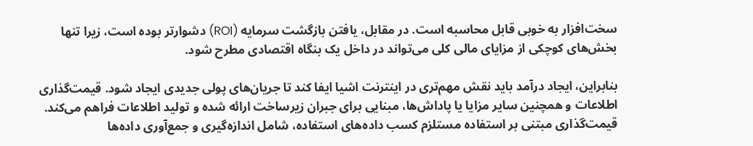سخت‌افزار به خوبی قابل محاسبه است. در مقابل، یافتن بازگشت سرمایه (ROI) دشوارتر بوده است، زیرا تنها بخش‌های کوچکی از مزایای مالی کلی می‌تواند در داخل یک بنگاه اقتصادی مطرح شود.

بنابراین، ایجاد درآمد باید نقش مهم‌تری در اینترنت اشیا ایفا کند تا جریان‌های پولی جدیدی ایجاد شود. قیمت‌گذاری اطلاعات و همچنین سایر مزایا یا پاداش‌ها، مبنایی برای جبران زیرساخت ارائه شده و تولید اطلاعات فراهم می‌کند. قیمت‌گذاری مبتنی بر استفاده مستلزم کسب داده‌های استفاده، شامل اندازه‌گیری و جمع‌آوری داده‌ها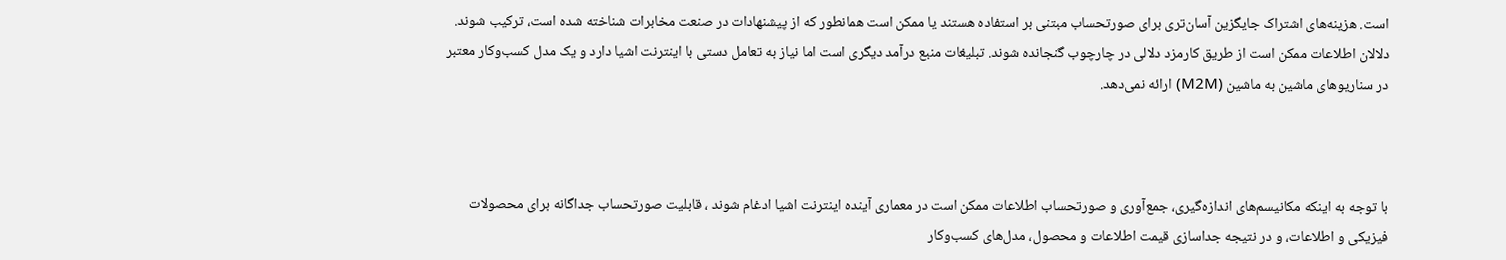است. هزینه‌های اشتراک جایگزین آسان‌تری برای صورتحساب مبتنی بر استفاده هستند یا ممکن است همانطور که از پیشنهادات در صنعت مخابرات شناخته شده است، ترکیب شوند. دلالان اطلاعات ممکن است از طریق کارمزد دلالی در چارچوب گنجانده شوند. تبلیغات منبع درآمد دیگری است اما نیاز به تعامل دستی با اینترنت اشیا دارد و یک مدل کسب‌وکار معتبر در سناریوهای ماشین به ماشین (M2M) ارائه نمی‌دهد.



با توجه به اینکه مکانیسم‌های اندازه‌گیری، جمع‌آوری و صورتحساب اطلاعات ممکن است در معماری آینده اینترنت اشیا ادغام شوند ، قابلیت صورتحساب جداگانه برای محصولات فیزیکی و اطلاعات، و در نتیجه جداسازی قیمت اطلاعات و محصول، مدل‌های کسب‌وکار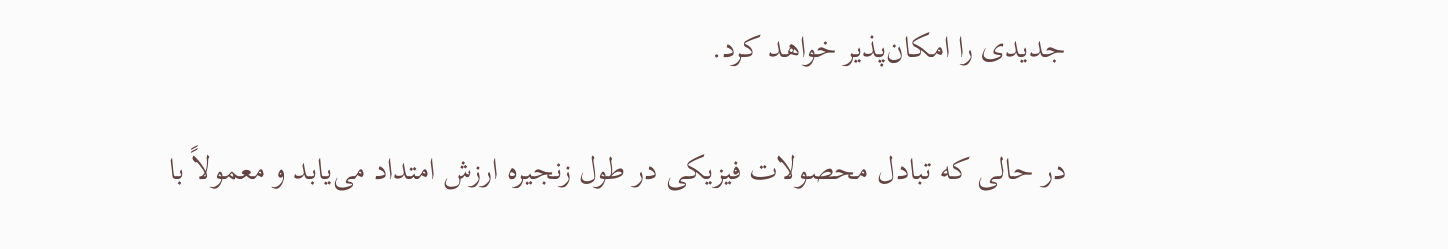جدیدی را امکان‌پذیر خواهد کرد.

در حالی که تبادل محصولات فیزیکی در طول زنجیره ارزش امتداد می‌یابد و معمولاً با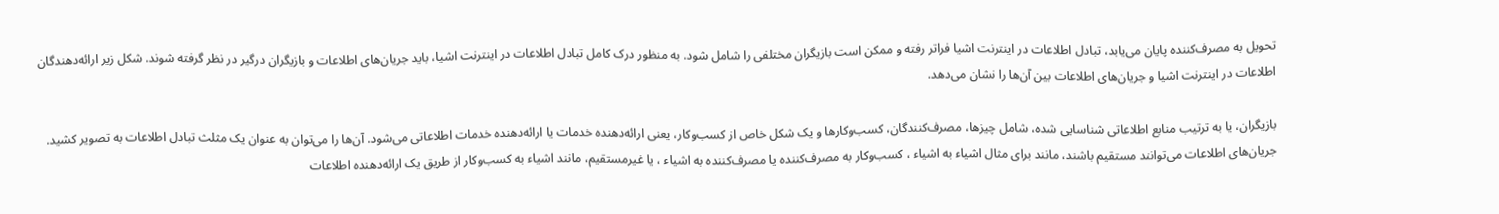تحویل به مصرف‌کننده پایان می‌یابد، تبادل اطلاعات در اینترنت اشیا فراتر رفته و ممکن است بازیگران مختلفی را شامل شود. به منظور درک کامل تبادل اطلاعات در اینترنت اشیا، باید جریان‌های اطلاعات و بازیگران درگیر در نظر گرفته شوند. شکل زیر ارائه‌دهندگان اطلاعات در اینترنت اشیا و جریان‌های اطلاعات بین آن‌ها را نشان می‌دهد.

بازیگران، یا به ترتیب منابع اطلاعاتی شناسایی شده، شامل چیزها، مصرف‌کنندگان، کسب‌وکارها و یک شکل خاص از کسب‌وکار، یعنی ارائه‌دهنده خدمات یا ارائه‌دهنده خدمات اطلاعاتی می‌شود. آن‌ها را می‌توان به عنوان یک مثلث تبادل اطلاعات به تصویر کشید. جریان‌های اطلاعات می‌توانند مستقیم باشند، مانند برای مثال اشیاء به اشیاء ، کسب‌وکار به مصرف‌کننده یا مصرف‌کننده به اشیاء ، یا غیرمستقیم، مانند اشیاء به کسب‌وکار از طریق یک ارائه‌دهنده اطلاعات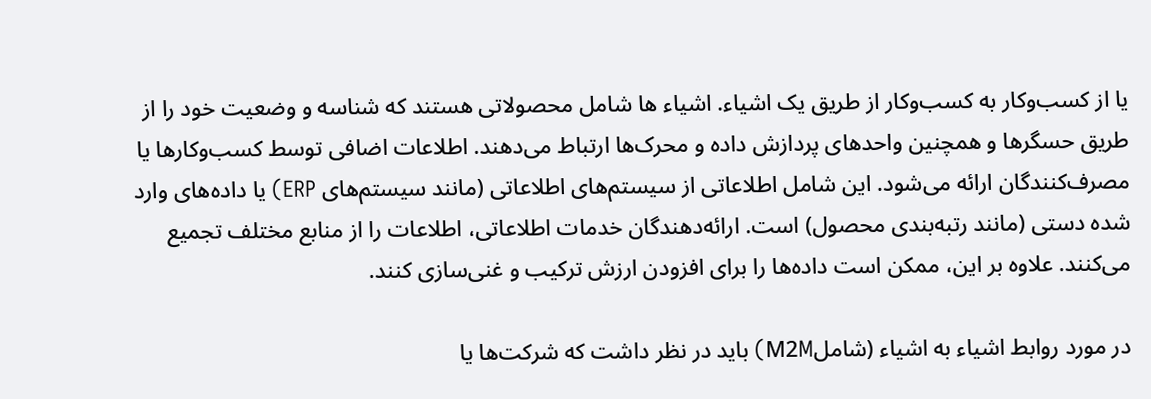یا از کسب‌وکار به کسب‌وکار از طریق یک اشیاء. اشیاء ها شامل محصولاتی هستند که شناسه و وضعیت خود را از طریق حسگرها و همچنین واحدهای پردازش داده و محرک‌ها ارتباط می‌دهند. اطلاعات اضافی توسط کسب‌وکارها یا مصرف‌کنندگان ارائه می‌شود. این شامل اطلاعاتی از سیستم‌های اطلاعاتی (مانند سیستم‌های ERP) یا داده‌های وارد شده دستی (مانند رتبه‌بندی محصول) است. ارائه‌دهندگان خدمات اطلاعاتی، اطلاعات را از منابع مختلف تجمیع می‌کنند. علاوه بر این، ممکن است داده‌ها را برای افزودن ارزش ترکیب و غنی‌سازی کنند.

در مورد روابط اشیاء به اشیاء (شاملM2M) باید در نظر داشت که شرکت‌ها یا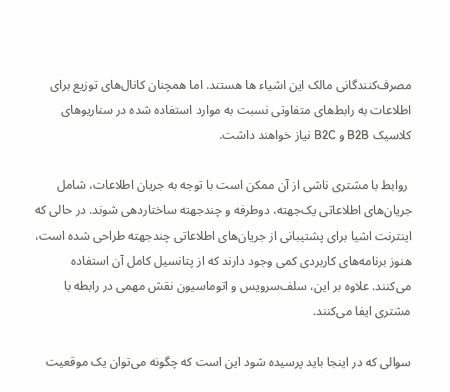مصرف‌کنندگانی مالک این اشیاء ها هستند. اما همچنان کانال‌های توزیع برای اطلاعات به رابط‌های متفاوتی نسبت به موارد استفاده شده در سناریوهای کلاسیک B2B و B2C نیاز خواهند داشت.

 روابط با مشتری ناشی از آن ممکن است با توجه به جریان اطلاعات، شامل جریان‌های اطلاعاتی یک‌جهته، دوطرفه و چندجهته ساختاردهی شوند. در حالی که اینترنت اشیا برای پشتیبانی از جریان‌های اطلاعاتی چندجهته طراحی شده است، هنوز برنامه‌های کاربردی کمی وجود دارند که از پتانسیل کامل آن استفاده می‌کنند. علاوه بر این، سلف‌سرویس و اتوماسیون نقش مهمی در رابطه با مشتری ایفا می‌کنند.

سوالی که در اینجا باید پرسیده شود این است که چگونه می‌توان یک موقعیت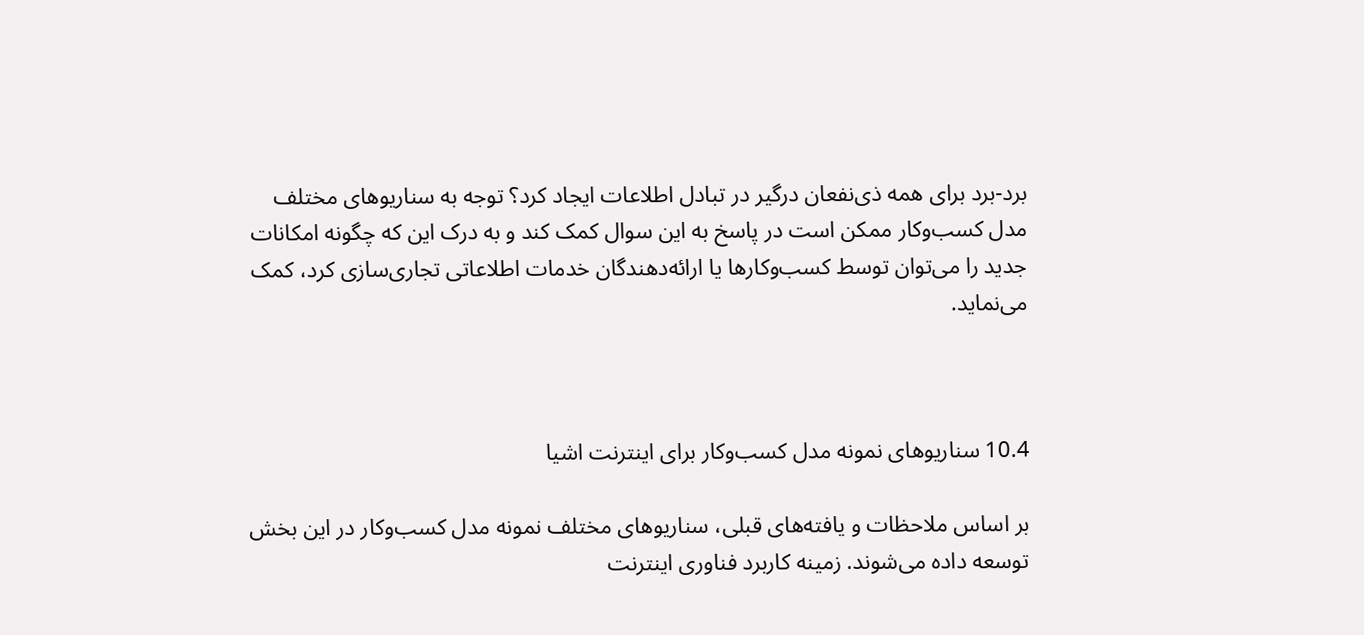برد-برد برای همه ذی‌نفعان درگیر در تبادل اطلاعات ایجاد کرد؟ توجه به سناریوهای مختلف مدل کسب‌وکار ممکن است در پاسخ به این سوال کمک کند و به درک این که چگونه امکانات جدید را می‌توان توسط کسب‌وکارها یا ارائه‌دهندگان خدمات اطلاعاتی تجاری‌سازی کرد، کمک می‌نماید.



10.4 سناریوهای نمونه مدل کسب‌وکار برای اینترنت اشیا

بر اساس ملاحظات و یافته‌های قبلی، سناریوهای مختلف نمونه مدل کسب‌وکار در این بخش توسعه داده می‌شوند. زمینه کاربرد فناوری اینترنت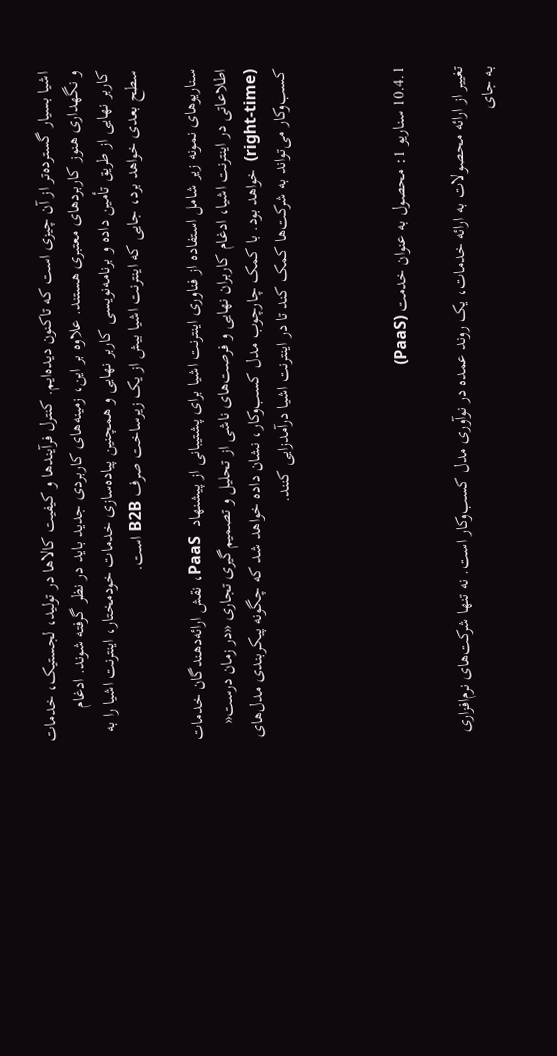اشیا بسیار گسترده‌تر از آن چیزی است که تاکنون دیده‌ایم. کنترل فرآیندها و کیفیت کالاها در تولید، لجستیک، خدمات و نگهداری هنوز کاربردهای معتبری هستند. علاوه بر این، زمینه‌های کاربردی جدید باید در نظر گرفته شوند. ادغام کاربر نهایی از طریق تأمین داده و برنامه‌نویسی کاربر نهایی و همچنین پیاده‌سازی خدمات خودمختار، اینترنت اشیا را به سطح بعدی خواهد برد، جایی که اینترنت اشیا بیش از یک زیرساخت صرف B2B است.

سناریوهای نمونه زیر شامل استفاده از فناوری اینترنت اشیا برای پشتیبانی از پیشنهاد  PaaS، نقش ارائه‌دهندگان خدمات اطلاعاتی در اینترنت اشیا، ادغام کاربران نهایی و فرصت‌های ناشی از تحلیل و تصمیم‌گیری تجاری «در زمان درست« (right-time)  خواهد بود. با کمک چارچوب مدل کسب‌وکار، نشان داده خواهد شد که چگونه پیکربندی مدل‌های کسب‌وکار می‌تواند به شرکت‌ها کمک کند تا در اینترنت اشیا درآمدزایی کنند.



10.4.1 سناریو 1: محصول به عنوان خدمت (PaaS)

تغییر از ارائه محصولات به ارائه خدمات، یک روند عمده در نوآوری مدل کسب‌وکار است. نه تنها شرکت‌های نرم‌افزاری به جای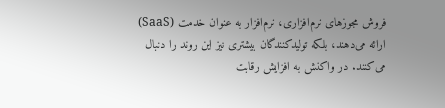فروش مجوزهای نرم‌افزاری، نرم‌افزار به عنوان خدمت (SaaS) ارائه می‌دهند، بلکه تولیدکنندگان بیشتری نیز این روند را دنبال می‌کنند. در واکنش به افزایش رقابت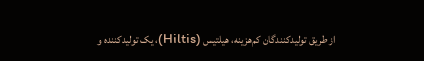از طریق تولیدکنندگان کم‌هزینه، هیلتیس (Hiltis)، یک تولیدکننده و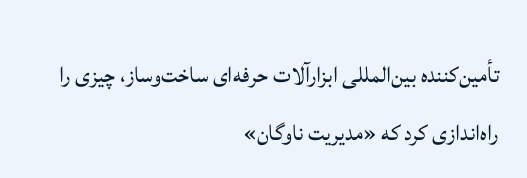تأمین‌کننده بین‌المللی ابزارآلات حرفه‌ای ساخت‌وساز، چیزی را راه‌اندازی کرد که «مدیریت ناوگان»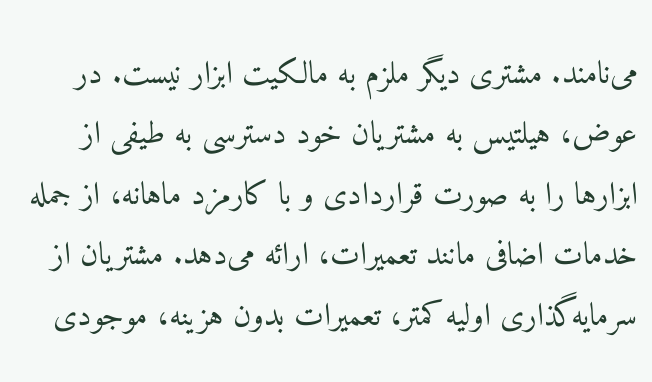می‌نامند. مشتری دیگر ملزم به مالکیت ابزار نیست. در عوض، هیلتیس به مشتریان خود دسترسی به طیفی از ابزارها را به صورت قراردادی و با کارمزد ماهانه، از جمله خدمات اضافی مانند تعمیرات، ارائه می‌دهد. مشتریان از سرمایه‌گذاری اولیه کمتر، تعمیرات بدون هزینه، موجودی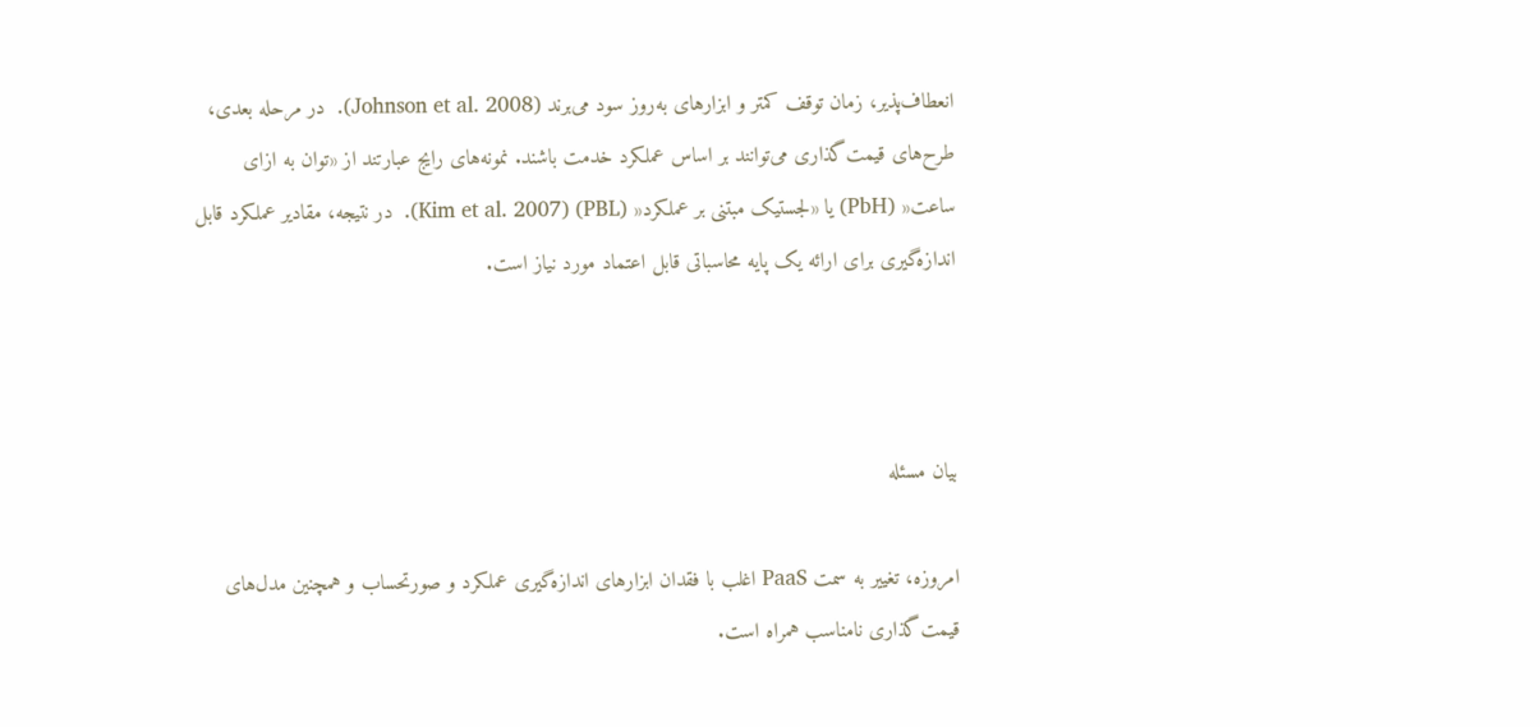انعطاف‌پذیر، زمان توقف کمتر و ابزارهای به‌روز سود می‌برند (Johnson et al. 2008).  در مرحله بعدی، طرح‌های قیمت‌گذاری می‌توانند بر اساس عملکرد خدمت باشند. نمونه‌های رایج عبارتند از «توان به ازای ساعت« (PbH) یا «لجستیک مبتنی بر عملکرد« (PBL) (Kim et al. 2007).  در نتیجه، مقادیر عملکرد قابل اندازه‌گیری برای ارائه یک پایه محاسباتی قابل اعتماد مورد نیاز است.



بیان مسئله

امروزه، تغییر به سمت PaaS اغلب با فقدان ابزارهای اندازه‌گیری عملکرد و صورتحساب و همچنین مدل‌های قیمت‌گذاری نامناسب همراه است.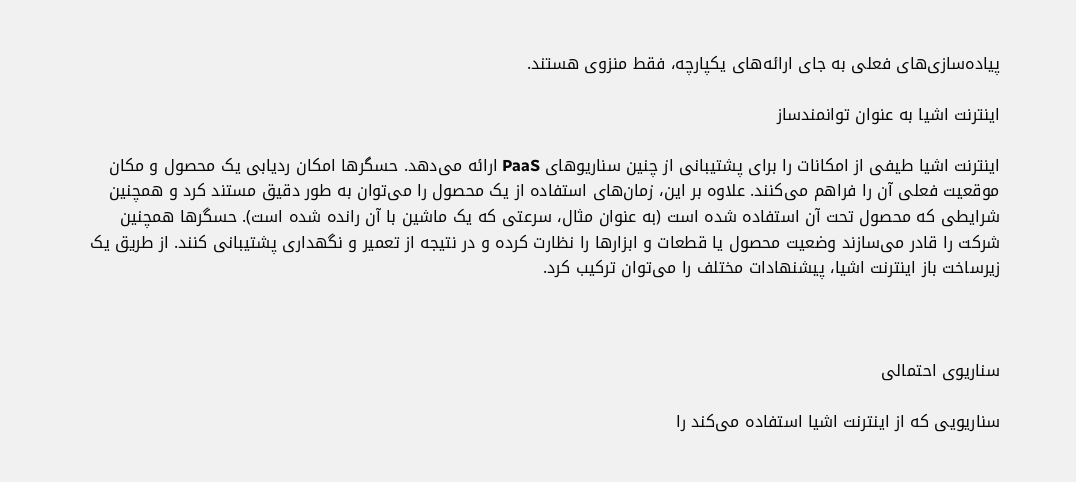پیاده‌سازی‌های فعلی به جای ارائه‌های یکپارچه، فقط منزوی هستند.

اینترنت اشیا به عنوان توانمندساز

اینترنت اشیا طیفی از امکانات را برای پشتیبانی از چنین سناریوهای PaaS ارائه می‌دهد. حسگرها امکان ردیابی یک محصول و مکان موقعیت فعلی آن را فراهم می‌کنند. علاوه بر این، زمان‌های استفاده از یک محصول را می‌توان به طور دقیق مستند کرد و همچنین شرایطی که محصول تحت آن استفاده شده است (به عنوان مثال، سرعتی که یک ماشین با آن رانده شده است). حسگرها همچنین شرکت را قادر می‌سازند وضعیت محصول یا قطعات و ابزارها را نظارت کرده و در نتیجه از تعمیر و نگهداری پشتیبانی کنند. از طریق یک زیرساخت باز اینترنت اشیا، پیشنهادات مختلف را می‌توان ترکیب کرد.



سناریوی احتمالی

سناریویی که از اینترنت اشیا استفاده می‌کند را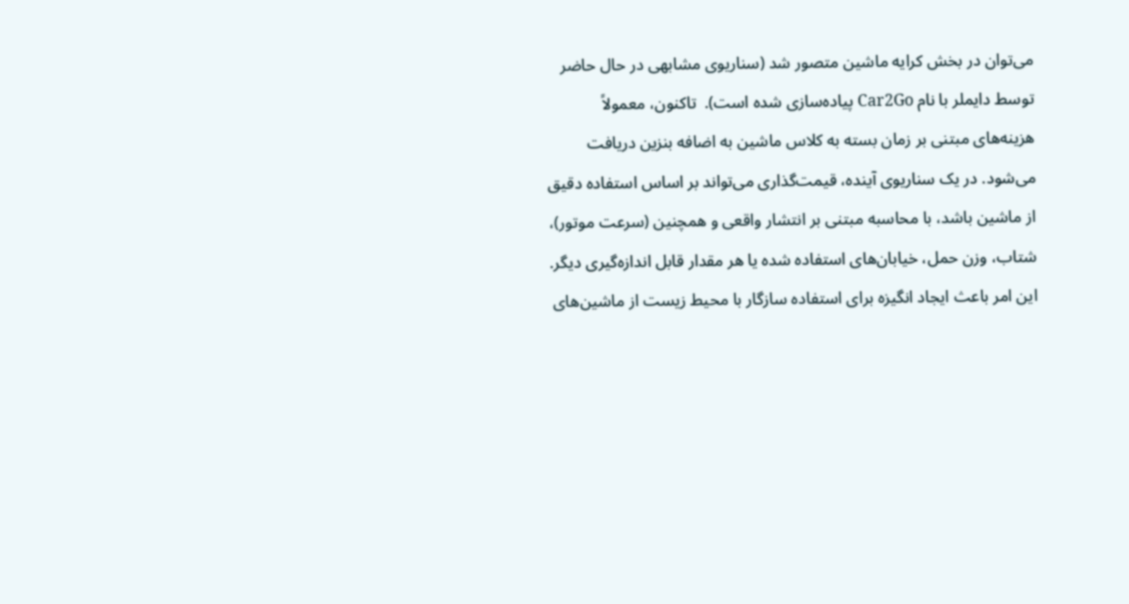می‌توان در بخش کرایه ماشین متصور شد (سناریوی مشابهی در حال حاضر توسط دایملر با نام Car2Go پیاده‌سازی شده است).  تاکنون، معمولاً هزینه‌های مبتنی بر زمان بسته به کلاس ماشین به اضافه بنزین دریافت می‌شود. در یک سناریوی آینده، قیمت‌گذاری می‌تواند بر اساس استفاده دقیق از ماشین باشد، با محاسبه مبتنی بر انتشار واقعی و همچنین (سرعت موتور)، شتاب، وزن حمل، خیابان‌های استفاده شده یا هر مقدار قابل اندازه‌گیری دیگر. این امر باعث ایجاد انگیزه برای استفاده سازگار با محیط زیست از ماشین‌های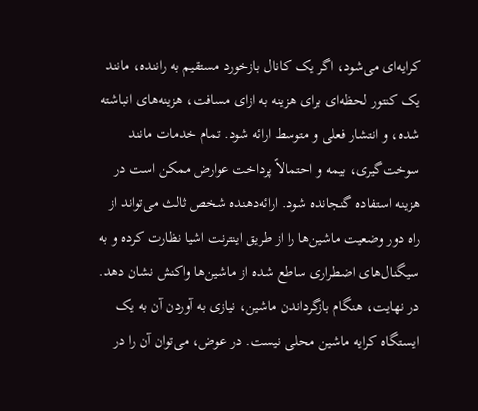کرایه‌ای می‌شود، اگر یک کانال بازخورد مستقیم به راننده، مانند یک کنتور لحظه‌ای برای هزینه به ازای مسافت، هزینه‌های انباشته شده، و انتشار فعلی و متوسط ارائه شود. تمام خدمات مانند سوخت‌گیری، بیمه و احتمالاً پرداخت عوارض ممکن است در هزینه استفاده گنجانده شود. ارائه‌دهنده شخص ثالث می‌تواند از راه دور وضعیت ماشین‌ها را از طریق اینترنت اشیا نظارت کرده و به سیگنال‌های اضطراری ساطع شده از ماشین‌ها واکنش نشان دهد. در نهایت، هنگام بازگرداندن ماشین، نیازی به آوردن آن به یک ایستگاه کرایه ماشین محلی نیست. در عوض، می‌توان آن را در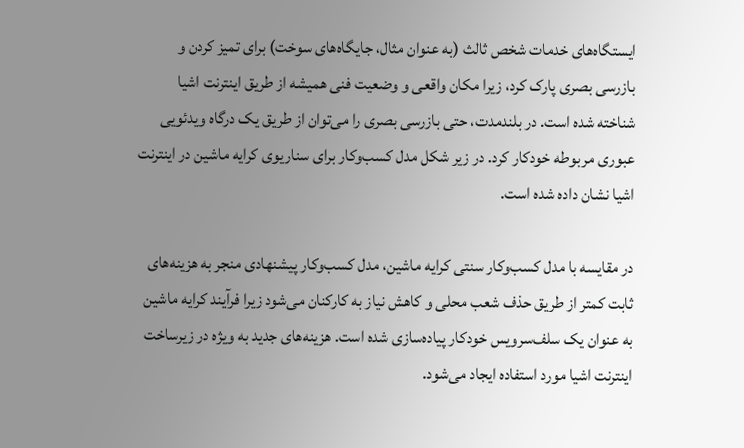ایستگاه‌های خدمات شخص ثالث (به عنوان مثال، جایگاه‌های سوخت) برای تمیز کردن و بازرسی بصری پارک کرد، زیرا مکان واقعی و وضعیت فنی همیشه از طریق اینترنت اشیا شناخته شده است. در بلندمدت، حتی بازرسی بصری را می‌توان از طریق یک درگاه ویدئویی عبوری مربوطه خودکار کرد. در زیر شکل مدل کسب‌وکار برای سناریوی کرایه ماشین در اینترنت اشیا نشان داده شده است.

در مقایسه با مدل کسب‌وکار سنتی کرایه ماشین، مدل کسب‌وکار پیشنهادی منجر به هزینه‌های ثابت کمتر از طریق حذف شعب محلی و کاهش نیاز به کارکنان می‌شود زیرا فرآیند کرایه ماشین به عنوان یک سلف‌سرویس خودکار پیاده‌سازی شده است. هزینه‌های جدید به ویژه در زیرساخت اینترنت اشیا مورد استفاده ایجاد می‌شود.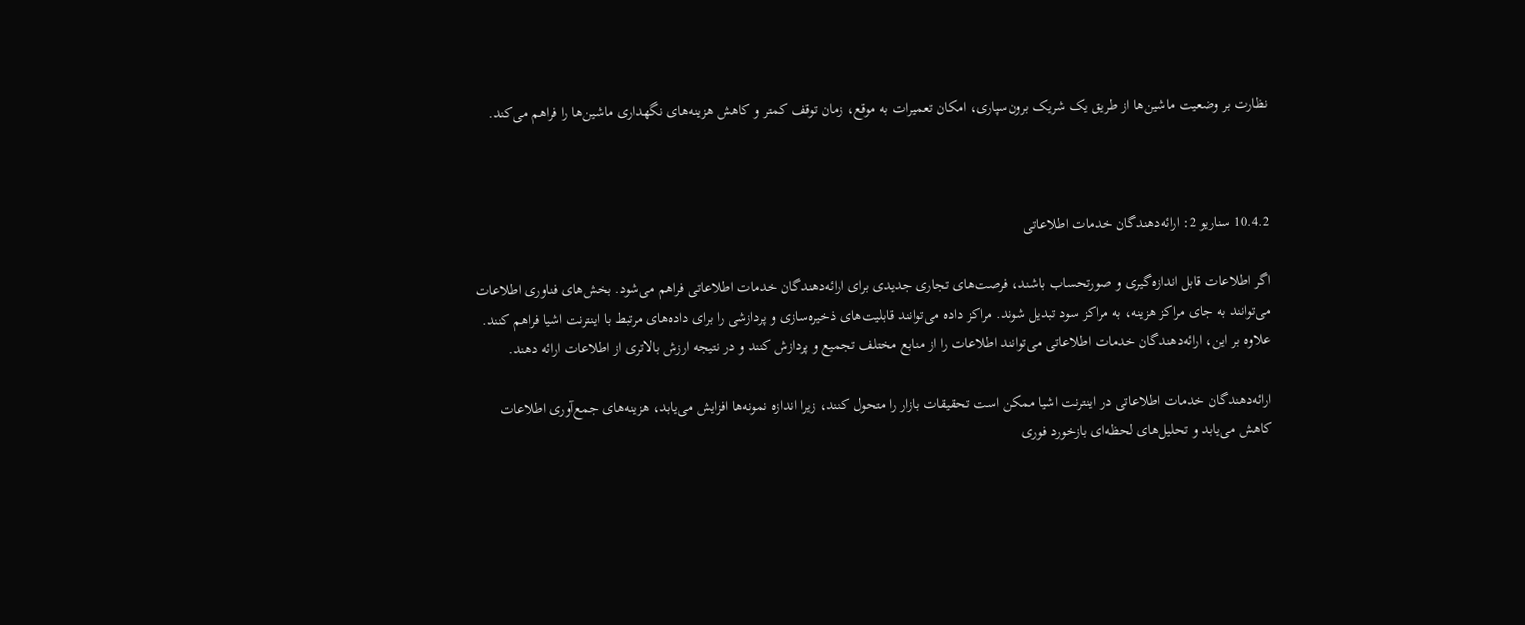نظارت بر وضعیت ماشین‌ها از طریق یک شریک برون‌سپاری، امکان تعمیرات به موقع، زمان توقف کمتر و کاهش هزینه‌های نگهداری ماشین‌ها را فراهم می‌کند.



10.4.2 سناریو 2: ارائه‌دهندگان خدمات اطلاعاتی

اگر اطلاعات قابل اندازه‌گیری و صورتحساب باشند، فرصت‌های تجاری جدیدی برای ارائه‌دهندگان خدمات اطلاعاتی فراهم می‌شود. بخش‌های فناوری اطلاعات می‌توانند به جای مراکز هزینه، به مراکز سود تبدیل شوند. مراکز داده می‌توانند قابلیت‌های ذخیره‌سازی و پردازشی را برای داده‌های مرتبط با اینترنت اشیا فراهم کنند. علاوه بر این، ارائه‌دهندگان خدمات اطلاعاتی می‌توانند اطلاعات را از منابع مختلف تجمیع و پردازش کنند و در نتیجه ارزش بالاتری از اطلاعات ارائه دهند.

ارائه‌دهندگان خدمات اطلاعاتی در اینترنت اشیا ممکن است تحقیقات بازار را متحول کنند، زیرا اندازه نمونه‌ها افزایش می‌یابد، هزینه‌های جمع‌آوری اطلاعات کاهش می‌یابد و تحلیل‌های لحظه‌ای بازخورد فوری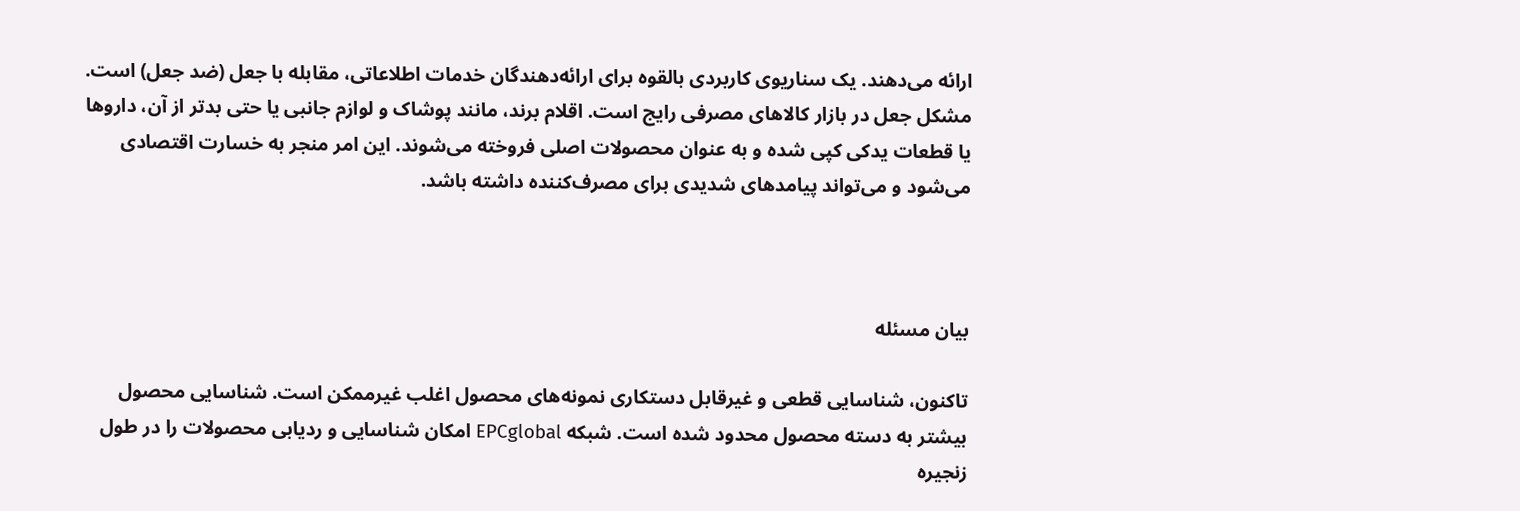ارائه می‌دهند. یک سناریوی کاربردی بالقوه برای ارائه‌دهندگان خدمات اطلاعاتی، مقابله با جعل (ضد جعل) است. مشکل جعل در بازار کالاهای مصرفی رایج است. اقلام برند، مانند پوشاک و لوازم جانبی یا حتی بدتر از آن، داروها یا قطعات یدکی کپی شده و به عنوان محصولات اصلی فروخته می‌شوند. این امر منجر به خسارت اقتصادی می‌شود و می‌تواند پیامدهای شدیدی برای مصرف‌کننده داشته باشد.



بیان مسئله

تاکنون، شناسایی قطعی و غیرقابل دستکاری نمونه‌های محصول اغلب غیرممکن است. شناسایی محصول بیشتر به دسته محصول محدود شده است. شبکه EPCglobal امکان شناسایی و ردیابی محصولات را در طول زنجیره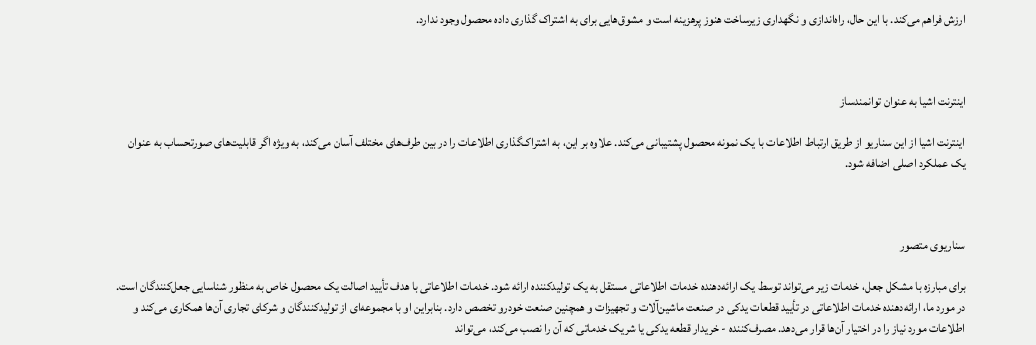ارزش فراهم می‌کند. با این حال، راه‌اندازی و نگهداری زیرساخت هنوز پرهزینه است و مشوق‌هایی برای به اشتراک گذاری داده محصول وجود ندارد.



اینترنت اشیا به عنوان توانمندساز

اینترنت اشیا از این سناریو از طریق ارتباط اطلاعات با یک نمونه محصول پشتیبانی می‌کند. علاوه بر این، به اشتراک‌گذاری اطلاعات را در بین طرف‌های مختلف آسان می‌کند، به ویژه اگر قابلیت‌های صورتحساب به عنوان یک عملکرد اصلی اضافه شود.



سناریوی متصور

برای مبارزه با مشکل جعل، خدمات زیر می‌تواند توسط یک ارائه‌دهنده خدمات اطلاعاتی مستقل به یک تولیدکننده ارائه شود. خدمات اطلاعاتی با هدف تأیید اصالت یک محصول خاص به منظور شناسایی جعل‌کنندگان است. در مورد ما، ارائه‌دهنده خدمات اطلاعاتی در تأیید قطعات یدکی در صنعت ماشین‌آلات و تجهیزات و همچنین صنعت خودرو تخصص دارد. بنابراین او با مجموعه‌ای از تولیدکنندگان و شرکای تجاری آن‌ها همکاری می‌کند و اطلاعات مورد نیاز را در اختیار آن‌ها قرار می‌دهد. مصرف‌کننده - خریدار قطعه یدکی یا شریک خدماتی که آن را نصب می‌کند، می‌تواند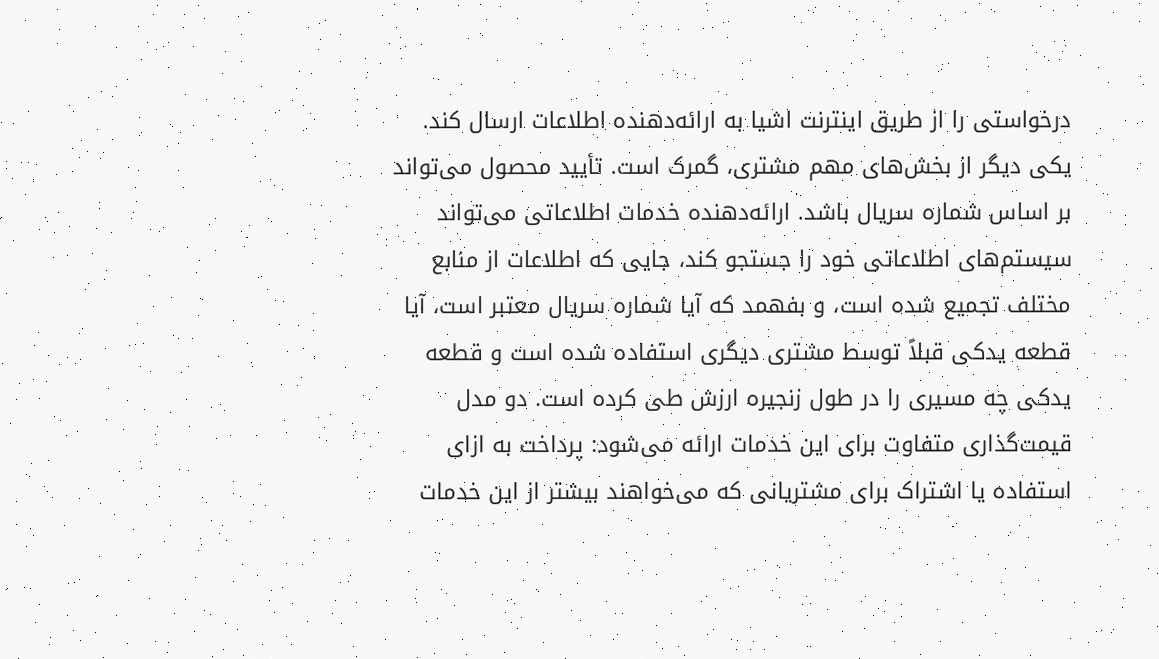درخواستی را از طریق اینترنت اشیا به ارائه‌دهنده اطلاعات ارسال کند. یکی دیگر از بخش‌های مهم مشتری، گمرک است. تأیید محصول می‌تواند بر اساس شماره سریال باشد. ارائه‌دهنده خدمات اطلاعاتی می‌تواند سیستم‌های اطلاعاتی خود را جستجو کند، جایی که اطلاعات از منابع مختلف تجمیع شده است، و بفهمد که آیا شماره سریال معتبر است، آیا قطعه یدکی قبلاً توسط مشتری دیگری استفاده شده است و قطعه یدکی چه مسیری را در طول زنجیره ارزش طی کرده است. دو مدل قیمت‌گذاری متفاوت برای این خدمات ارائه می‌شود: پرداخت به ازای استفاده یا اشتراک برای مشتریانی که می‌خواهند بیشتر از این خدمات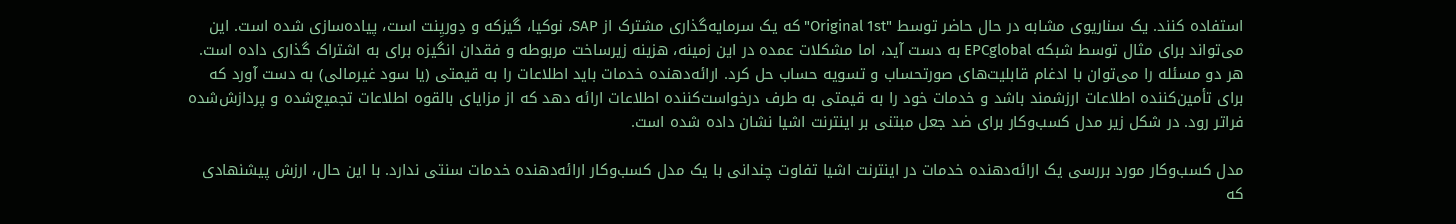استفاده کنند. یک سناریوی مشابه در حال حاضر توسط "Original 1st" که یک سرمایه‌گذاری مشترک از SAP، نوکیا، گیزکه و دِوریِنت است، پیاده‌سازی شده است. این می‌تواند برای مثال توسط شبکه EPCglobal به دست آید، اما مشکلات عمده در این زمینه، هزینه زیرساخت مربوطه و فقدان انگیزه برای به اشتراک گذاری داده است. هر دو مسئله را می‌توان با ادغام قابلیت‌های صورتحساب و تسویه حساب حل کرد. ارائه‌دهنده خدمات باید اطلاعات را به قیمتی (یا سود غیرمالی) به دست آورد که برای تأمین‌کننده اطلاعات ارزشمند باشد و خدمات خود را به قیمتی به طرف درخواست‌کننده اطلاعات ارائه دهد که از مزایای بالقوه اطلاعات تجمیع‌شده و پردازش‌شده فراتر رود. در شکل زیر مدل کسب‌وکار برای ضد جعل مبتنی بر اینترنت اشیا نشان داده شده است.

مدل کسب‌وکار مورد بررسی یک ارائه‌دهنده خدمات در اینترنت اشیا تفاوت چندانی با یک مدل کسب‌وکار ارائه‌دهنده خدمات سنتی ندارد. با این حال، ارزش پیشنهادی که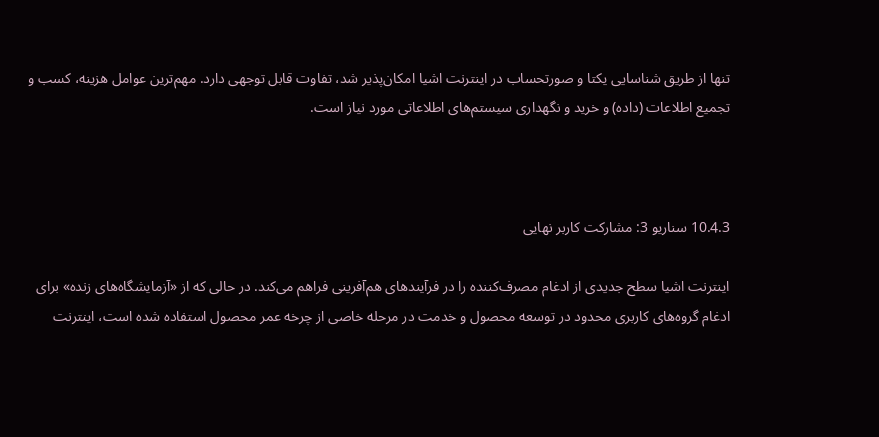تنها از طریق شناسایی یکتا و صورتحساب در اینترنت اشیا امکان‌پذیر شد، تفاوت قابل توجهی دارد. مهم‌ترین عوامل هزینه، کسب و تجمیع اطلاعات (داده) و خرید و نگهداری سیستم‌های اطلاعاتی مورد نیاز است.



10.4.3 سناریو 3: مشارکت کاربر نهایی

اینترنت اشیا سطح جدیدی از ادغام مصرف‌کننده را در فرآیندهای هم‌آفرینی فراهم می‌کند. در حالی که از «آزمایشگاه‌های زنده» برای ادغام گروه‌های کاربری محدود در توسعه محصول و خدمت در مرحله خاصی از چرخه عمر محصول استفاده شده است، اینترنت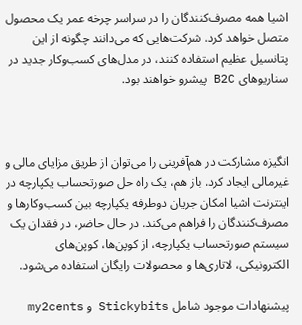اشیا همه مصرف‌کنندگان را در سراسر چرخه عمر یک محصول متصل خواهد کرد. شرکت‌هایی که می‌دانند چگونه از این پتانسیل عظیم استفاده کنند، در مدل‌های کسب‌وکار جدید در سناریوهای B2C پیشرو خواهند بود.



انگیزه مشارکت در هم‌آفرینی را می‌توان از طریق مزایای مالی و غیرمالی ایجاد کرد. باز هم، یک راه حل صورتحساب یکپارچه در اینترنت اشیا امکان جریان دوطرفه یکپارچه بین کسب‌وکارها و مصرف‌کنندگان را فراهم می‌کند. در حال حاضر، در فقدان یک سیستم صورتحساب یکپارچه، از کوپن‌ها، کوپن‌های الکترونیکی، لاتاری‌ها و محصولات رایگان استفاده می‌شود.

پیشنهادات موجود شامل Stickybits و my2cents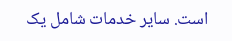است. سایر خدمات شامل یک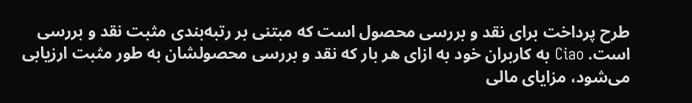طرح پرداخت برای نقد و بررسی محصول است که مبتنی بر رتبه‌بندی مثبت نقد و بررسی است. Ciao به کاربران خود به ازای هر بار که نقد و بررسی محصولشان به طور مثبت ارزیابی می‌شود، مزایای مالی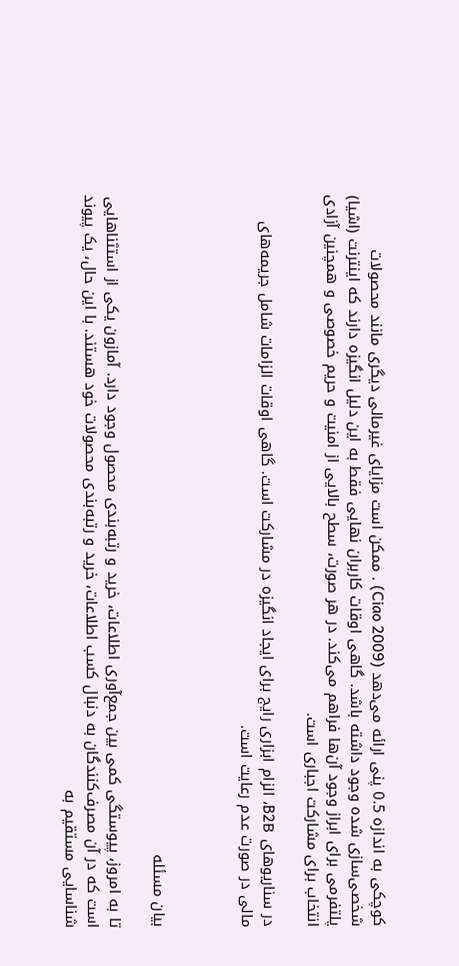کوچکی به اندازه 0.5 پنی ارائه می‌دهد (Ciao 2009) . ممکن است مزایای غیرمالی دیگری مانند محصولات شخصی‌سازی شده وجود داشته باشد. گاهی اوقات کاربران نهایی فقط به این دلیل انگیزه دارند که اینترنت (اشیا) پلتفرمی برای ابراز وجود آن‌ها فراهم می‌کند. در هر صورت، سطح بالایی از امنیت و حریم خصوصی و همچنین آزادی انتخاب برای مشارکت اجباری است.

در سناریوهای B2B، الزام ابزاری رایج برای ایجاد انگیزه در مشارکت است. گاهی اوقات الزامات شامل جریمه‌های مالی در صورت عدم رعایت است.



بیان مسئله

تا به امروز، پیوستگی کمی بین جمع‌آوری اطلاعات، خرید و رتبه‌بندی محصول وجود دارد. آمازون یکی از استثناهایی است که در آن مصرف‌کنندگان به دنبال کسب اطلاعات، خرید و رتبه‌بندی محصولات خود هستند. با این حال، یک پیوند شناسایی مستقیم به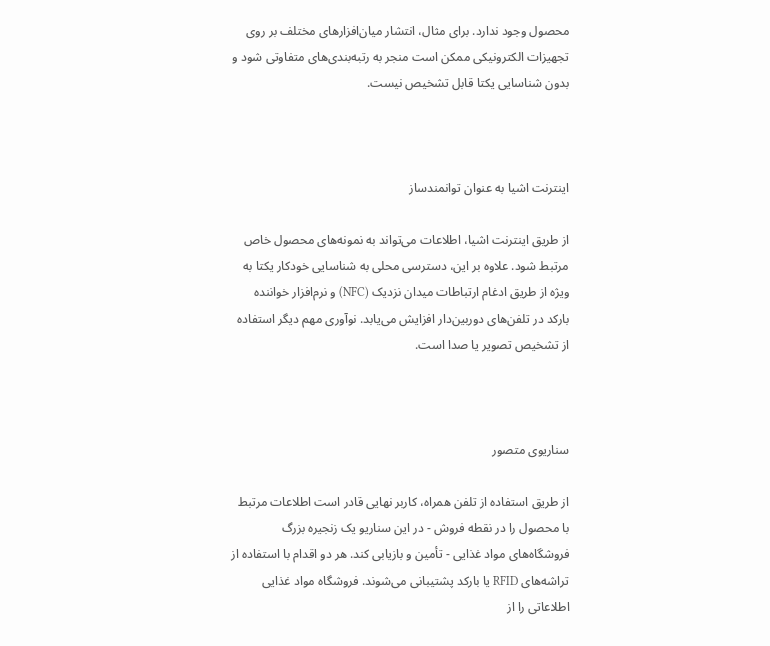محصول وجود ندارد. برای مثال، انتشار میان‌افزارهای مختلف بر روی تجهیزات الکترونیکی ممکن است منجر به رتبه‌بندی‌های متفاوتی شود و بدون شناسایی یکتا قابل تشخیص نیست.



اینترنت اشیا به عنوان توانمندساز

از طریق اینترنت اشیا، اطلاعات می‌تواند به نمونه‌های محصول خاص مرتبط شود. علاوه بر این، دسترسی محلی به شناسایی خودکار یکتا به ویژه از طریق ادغام ارتباطات میدان نزدیک (NFC) و نرم‌افزار خواننده بارکد در تلفن‌های دوربین‌دار افزایش می‌یابد. نوآوری مهم دیگر استفاده از تشخیص تصویر یا صدا است.



سناریوی متصور

از طریق استفاده از تلفن همراه، کاربر نهایی قادر است اطلاعات مرتبط با محصول را در نقطه فروش - در این سناریو یک زنجیره بزرگ فروشگاه‌های مواد غذایی - تأمین و بازیابی کند. هر دو اقدام با استفاده از تراشه‌های RFID یا بارکد پشتیبانی می‌شوند. فروشگاه مواد غذایی اطلاعاتی را از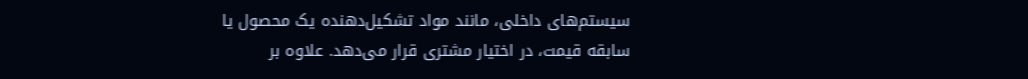سیستم‌های داخلی، مانند مواد تشکیل‌دهنده یک محصول یا سابقه قیمت، در اختیار مشتری قرار می‌دهد. علاوه بر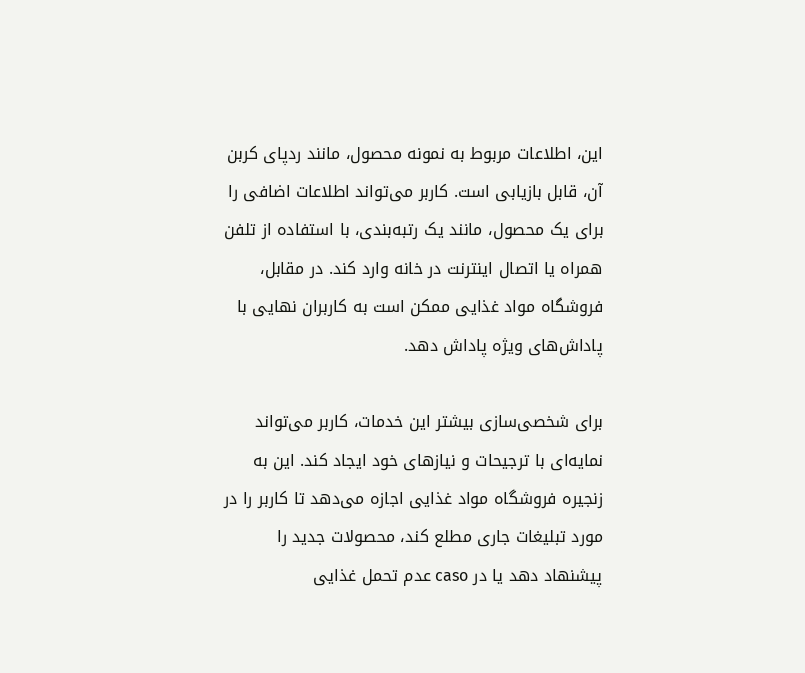این، اطلاعات مربوط به نمونه محصول، مانند ردپای کربن آن، قابل بازیابی است. کاربر می‌تواند اطلاعات اضافی را برای یک محصول، مانند یک رتبه‌بندی، با استفاده از تلفن همراه یا اتصال اینترنت در خانه وارد کند. در مقابل، فروشگاه مواد غذایی ممکن است به کاربران نهایی با پاداش‌های ویژه پاداش دهد.

برای شخصی‌سازی بیشتر این خدمات، کاربر می‌تواند نمایه‌ای با ترجیحات و نیازهای خود ایجاد کند. این به زنجیره فروشگاه مواد غذایی اجازه می‌دهد تا کاربر را در مورد تبلیغات جاری مطلع کند، محصولات جدید را پیشنهاد دهد یا در caso عدم تحمل غذایی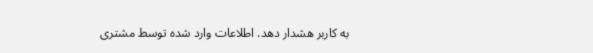به کاربر هشدار دهد. اطلاعات وارد شده توسط مشتری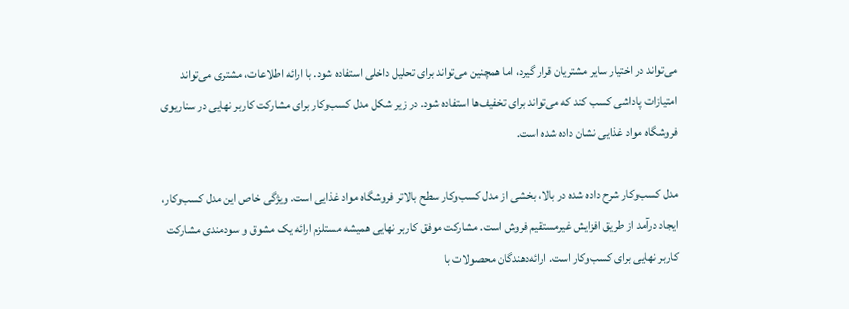می‌تواند در اختیار سایر مشتریان قرار گیرد، اما همچنین می‌تواند برای تحلیل داخلی استفاده شود. با ارائه اطلاعات، مشتری می‌تواند امتیازات پاداشی کسب کند که می‌تواند برای تخفیف‌ها استفاده شود. در زیر شکل مدل کسب‌وکار برای مشارکت کاربر نهایی در سناریوی فروشگاه مواد غذایی نشان داده شده است.

مدل کسب‌وکار شرح داده شده در بالا، بخشی از مدل کسب‌وکار سطح بالاتر فروشگاه مواد غذایی است. ویژگی خاص این مدل کسب‌وکار، ایجاد درآمد از طریق افزایش غیرمستقیم فروش است. مشارکت موفق کاربر نهایی همیشه مستلزم ارائه یک مشوق و سودمندی مشارکت کاربر نهایی برای کسب‌وکار است. ارائه‌دهندگان محصولات با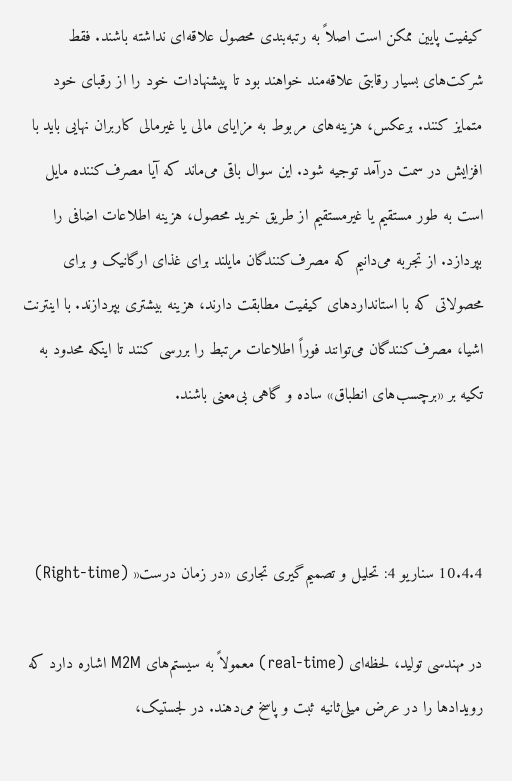کیفیت پایین ممکن است اصلاً به رتبه‌بندی محصول علاقه‌ای نداشته باشند. فقط شرکت‌های بسیار رقابتی علاقه‌مند خواهند بود تا پیشنهادات خود را از رقبای خود متمایز کنند. برعکس، هزینه‌های مربوط به مزایای مالی یا غیرمالی کاربران نهایی باید با افزایش در سمت درآمد توجیه شود. این سوال باقی می‌ماند که آیا مصرف‌کننده مایل است به طور مستقیم یا غیرمستقیم از طریق خرید محصول، هزینه اطلاعات اضافی را بپردازد. از تجربه می‌دانیم که مصرف‌کنندگان مایلند برای غذای ارگانیک و برای محصولاتی که با استانداردهای کیفیت مطابقت دارند، هزینه بیشتری بپردازند. با اینترنت اشیا، مصرف‌کنندگان می‌توانند فوراً اطلاعات مرتبط را بررسی کنند تا اینکه محدود به تکیه بر «برچسب‌های انطباق» ساده و گاهی بی‌معنی باشند.



10.4.4 سناریو 4: تحلیل و تصمیم‌گیری تجاری «در زمان درست« (Right-time)

در مهندسی تولید، لحظه‌ای (real-time) معمولاً به سیستم‌های M2M اشاره دارد که رویدادها را در عرض میلی‌ثانیه ثبت و پاسخ می‌دهند. در لجستیک،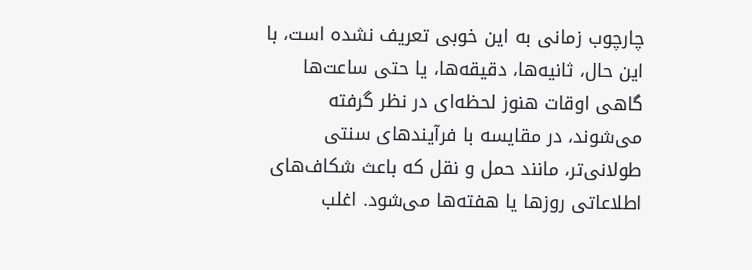چارچوب زمانی به این خوبی تعریف نشده است، با این حال، ثانیه‌ها، دقیقه‌ها، یا حتی ساعت‌ها گاهی اوقات هنوز لحظه‌ای در نظر گرفته می‌شوند، در مقایسه با فرآیندهای سنتی طولانی‌تر، مانند حمل و نقل که باعث شکاف‌های اطلاعاتی روزها یا هفته‌ها می‌شود. اغلب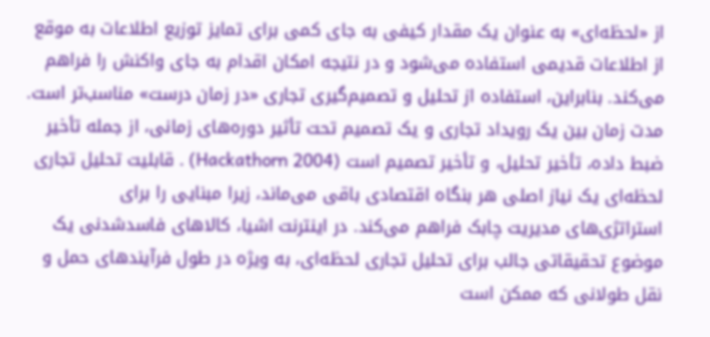از «لحظه‌ای» به عنوان یک مقدار کیفی به جای کمی برای تمایز توزیع اطلاعات به موقع از اطلاعات قدیمی استفاده می‌شود و در نتیجه امکان اقدام به جای واکنش را فراهم می‌کند. بنابراین، استفاده از تحلیل و تصمیم‌گیری تجاری «در زمان درست» مناسب‌تر است. مدت زمان بین یک رویداد تجاری و یک تصمیم تحت تأثیر دوره‌های زمانی، از جمله تأخیر ضبط داده، تأخیر تحلیل، و تأخیر تصمیم است (Hackathorn 2004) . قابلیت تحلیل تجاری لحظه‌ای یک نیاز اصلی هر بنگاه اقتصادی باقی می‌ماند، زیرا مبنایی را برای استراتژی‌های مدیریت چابک فراهم می‌کند. در اینترنت اشیا، کالاهای فاسدشدنی یک موضوع تحقیقاتی جالب برای تحلیل تجاری لحظه‌ای، به ویژه در طول فرآیندهای حمل و نقل طولانی که ممکن است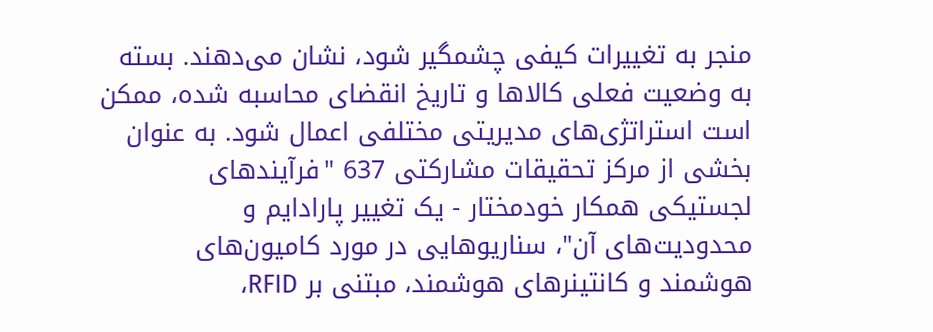منجر به تغییرات کیفی چشمگیر شود، نشان می‌دهند. بسته به وضعیت فعلی کالاها و تاریخ انقضای محاسبه شده، ممکن است استراتژی‌های مدیریتی مختلفی اعمال شود. به عنوان بخشی از مرکز تحقیقات مشارکتی 637 "فرآیندهای لجستیکی همکار خودمختار - یک تغییر پارادایم و محدودیت‌های آن"، سناریوهایی در مورد کامیون‌های هوشمند و کانتینرهای هوشمند، مبتنی بر RFID،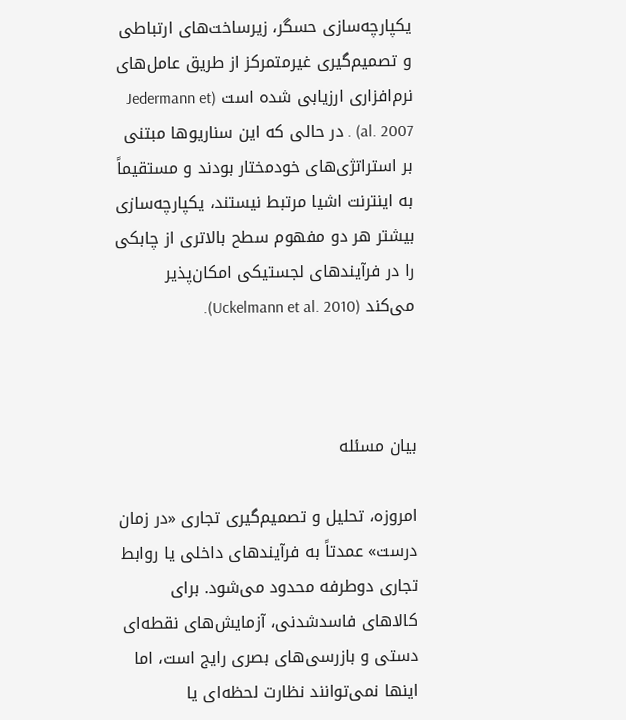یکپارچه‌سازی حسگر، زیرساخت‌های ارتباطی و تصمیم‌گیری غیرمتمرکز از طریق عامل‌های نرم‌افزاری ارزیابی شده است (Jedermann et al. 2007) . در حالی که این سناریوها مبتنی بر استراتژی‌های خودمختار بودند و مستقیماً به اینترنت اشیا مرتبط نیستند، یکپارچه‌سازی بیشتر هر دو مفهوم سطح بالاتری از چابکی را در فرآیندهای لجستیکی امکان‌پذیر می‌کند (Uckelmann et al. 2010).



بیان مسئله

امروزه، تحلیل و تصمیم‌گیری تجاری «در زمان درست» عمدتاً به فرآیندهای داخلی یا روابط تجاری دوطرفه محدود می‌شود. برای کالاهای فاسدشدنی، آزمایش‌های نقطه‌ای دستی و بازرسی‌های بصری رایج است، اما اینها نمی‌توانند نظارت لحظه‌ای یا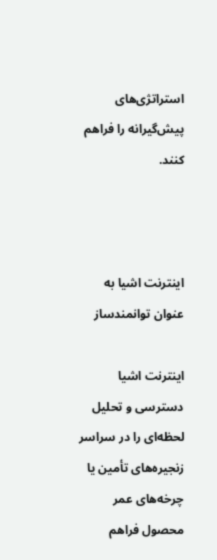استراتژی‌های پیش‌گیرانه را فراهم کنند.



اینترنت اشیا به عنوان توانمندساز

اینترنت اشیا دسترسی و تحلیل لحظه‌ای را در سراسر زنجیره‌های تأمین یا چرخه‌های عمر محصول فراهم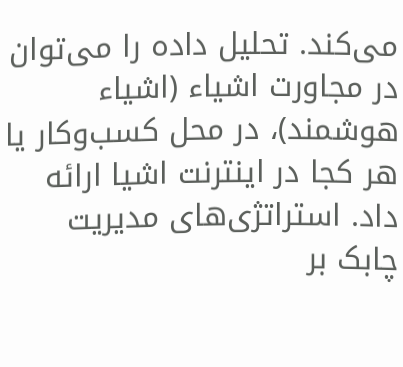می‌کند. تحلیل داده را می‌توان در مجاورت اشیاء (اشیاء هوشمند)، در محل کسب‌وکار یا هر کجا در اینترنت اشیا ارائه داد. استراتژی‌های مدیریت چابک بر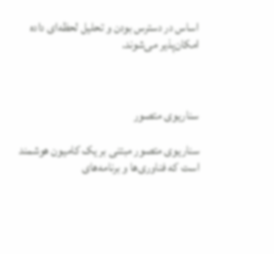اساس در دسترس بودن و تحلیل لحظه‌ای داده امکان‌پذیر می‌شوند.



سناریوی متصور

سناریوی متصور مبتنی بر یک کامیون هوشمند است که فناوری‌ها و برنامه‌های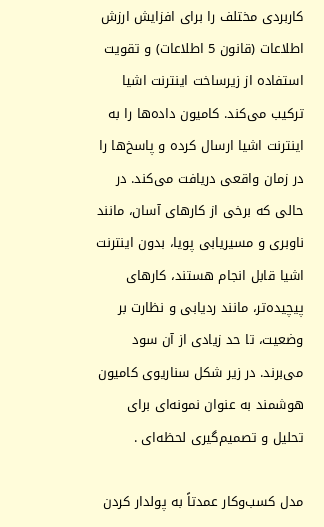کاربردی مختلف را برای افزایش ارزش اطلاعات (قانون 5 اطلاعات) و تقویت استفاده از زیرساخت اینترنت اشیا ترکیب می‌کند. کامیون داده‌ها را به اینترنت اشیا ارسال کرده و پاسخ‌ها را در زمان واقعی دریافت می‌کند. در حالی که برخی از کارهای آسان، مانند ناوبری و مسیریابی پویا، بدون اینترنت اشیا قابل انجام هستند، کارهای پیچیده‌تر، مانند ردیابی و نظارت بر وضعیت، تا حد زیادی از آن سود می‌برند. در زیر شکل سناریوی کامیون هوشمند به عنوان نمونه‌ای برای تحلیل و تصمیم‌گیری لحظه‌ای .

مدل کسب‌وکار عمدتاً به پولدار کردن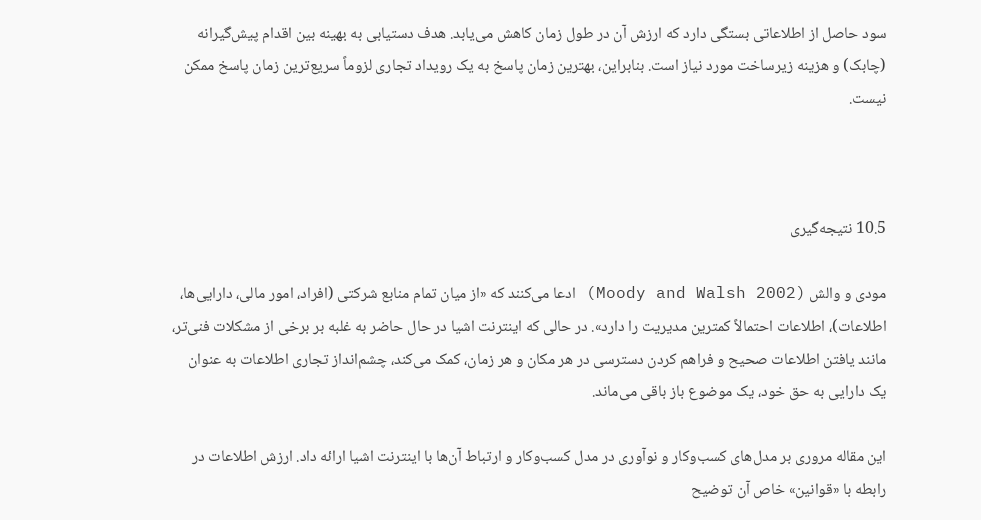سود حاصل از اطلاعاتی بستگی دارد که ارزش آن در طول زمان کاهش می‌یابد. هدف دستیابی به بهینه بین اقدام پیش‌گیرانه (چابک) و هزینه زیرساخت مورد نیاز است. بنابراین، بهترین زمان پاسخ به یک رویداد تجاری لزوماً سریع‌ترین زمان پاسخ ممکن نیست.



10.5 نتیجه‌گیری

مودی و والش (Moody and Walsh 2002) ادعا می‌کنند که «از میان تمام منابع شرکتی (افراد، امور مالی، دارایی‌ها، اطلاعات)، اطلاعات احتمالاً کمترین مدیریت را دارد». در حالی که اینترنت اشیا در حال حاضر به غلبه بر برخی از مشکلات فنی‌تر، مانند یافتن اطلاعات صحیح و فراهم کردن دسترسی در هر مکان و هر زمان، کمک می‌کند، چشم‌انداز تجاری اطلاعات به عنوان یک دارایی به حق خود، یک موضوع باز باقی می‌ماند.

این مقاله مروری بر مدل‌های کسب‌وکار و نوآوری در مدل کسب‌وکار و ارتباط آن‌ها با اینترنت اشیا ارائه داد. ارزش اطلاعات در رابطه با «قوانین» خاص آن توضیح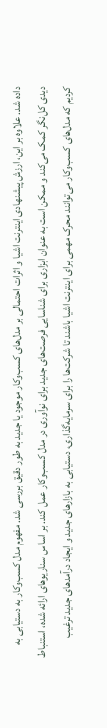داده شد. علاوه بر این، ارزش پیشنهادی اینترنت اشیا و اثرات احتمالی بر مدل‌های کسب‌وکار موجود یا جدید به طور دقیق بررسی شد. مفهوم مدل کسب‌وکار به دستیابی به دیدی کل‌نگر کمک می‌کند و ممکن است به عنوان ابزاری برای شناسایی فرصت‌های جدید برای نوآوری در مدل کسب‌وکار عمل کند. بر اساس سناریوهای ارائه شده، استنباط کردیم که مدل‌های کسب‌وکار می‌توانند محرک مهمی برای اینترنت اشیا باشند تا شرکت‌ها را برای سرمایه‌گذاری، دستیابی به بازارهای جدید و ایجاد درآمدهای جدید ترغیب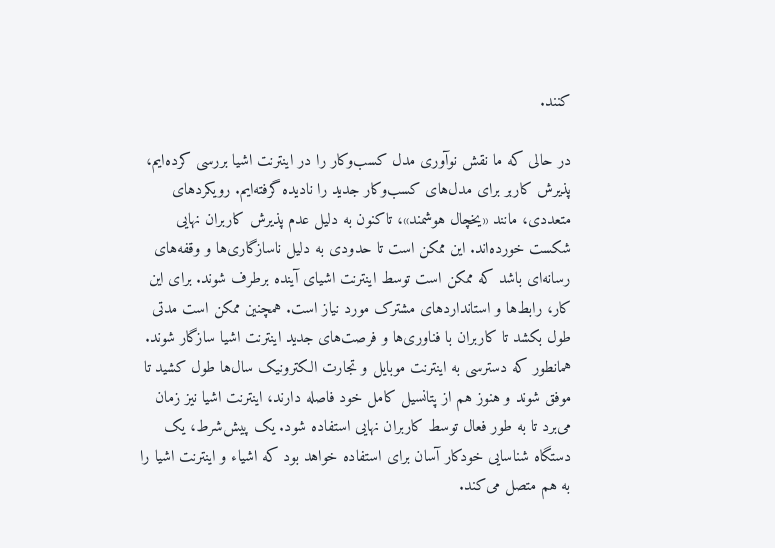کنند.

در حالی که ما نقش نوآوری مدل کسب‌وکار را در اینترنت اشیا بررسی کرده‌ایم، پذیرش کاربر برای مدل‌های کسب‌وکار جدید را نادیده گرفته‌ایم. رویکردهای متعددی، مانند «یخچال هوشمند»، تاکنون به دلیل عدم پذیرش کاربران نهایی شکست خورده‌اند. این ممکن است تا حدودی به دلیل ناسازگاری‌ها و وقفه‌های رسانه‌ای باشد که ممکن است توسط اینترنت اشیای آینده برطرف شوند. برای این کار، رابط‌ها و استانداردهای مشترک مورد نیاز است. همچنین ممکن است مدتی طول بکشد تا کاربران با فناوری‌ها و فرصت‌های جدید اینترنت اشیا سازگار شوند. همانطور که دسترسی به اینترنت موبایل و تجارت الکترونیک سال‌ها طول کشید تا موفق شوند و هنوز هم از پتانسیل کامل خود فاصله دارند، اینترنت اشیا نیز زمان می‌برد تا به طور فعال توسط کاربران نهایی استفاده شود. یک پیش‌شرط، یک دستگاه شناسایی خودکار آسان برای استفاده خواهد بود که اشیاء و اینترنت اشیا را به هم متصل می‌کند.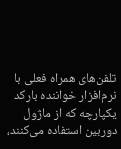تلفن‌های همراه فعلی با نرم‌افزار خواننده بارکد یکپارچه که از ماژول دوربین استفاده می‌کنند،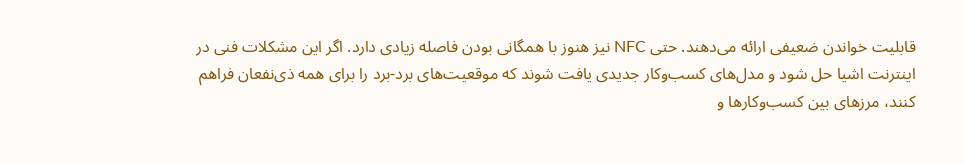قابلیت خواندن ضعیفی ارائه می‌دهند. حتی NFC نیز هنوز با همگانی بودن فاصله زیادی دارد. اگر این مشکلات فنی در اینترنت اشیا حل شود و مدل‌های کسب‌وکار جدیدی یافت شوند که موقعیت‌های برد-برد را برای همه ذی‌نفعان فراهم کنند، مرزهای بین کسب‌وکارها و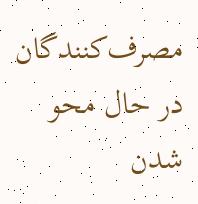مصرف‌کنندگان در حال محو شدن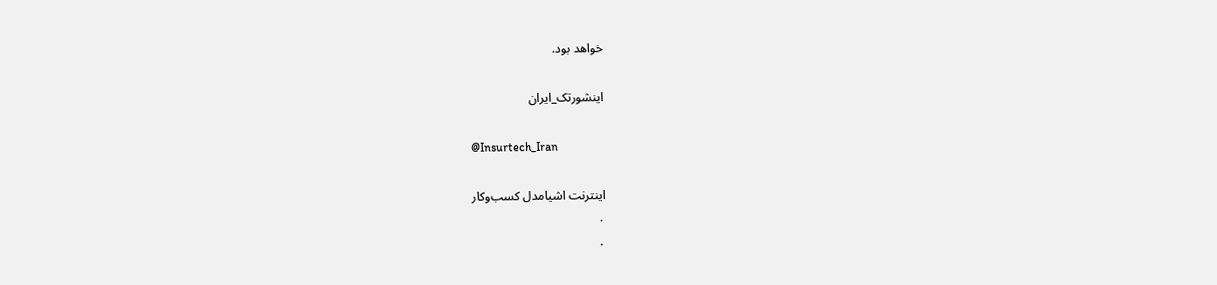خواهد بود.

اینشورتک_ایران

@Insurtech_Iran

اینترنت اشیامدل کسب‌وکار
۰
۰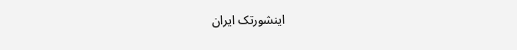اینشورتک ایران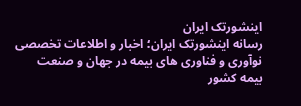اینشورتک ایران
رسانه اینشورتک ایران؛ اخبار و اطلاعات تخصصی نوآوری و فناوری های بیمه در جهان و صنعت بیمه کشور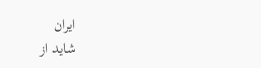ایران
شاید از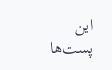این پست‌ها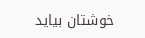خوشتان بیاید